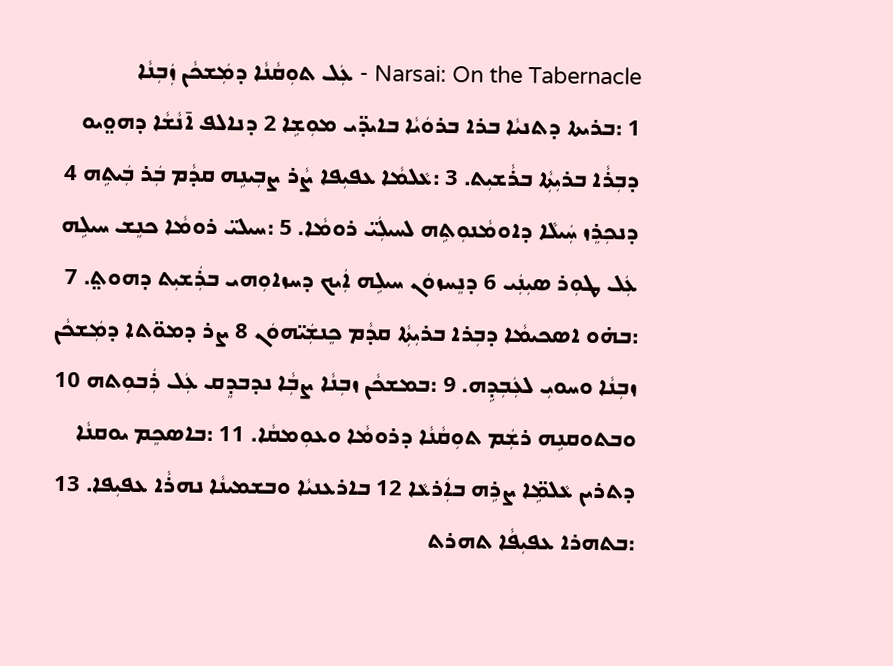Narsai: On the Tabernacle - ܥܲܠ ܬܘܼܩܵܢܵܐ ܕܡܲܫܟܵܢ ܙܲܒܼܢܵܐ
1 :ܒܪܝܬܐ ܕܬܢܝܵܐ ܒܪܐ ܒܪܘܿܝܵܐ ܒܐܝܕ̈ܝ ܡܘܼܫܹܐ 2 ܕܢܐܠܦ ܐ̄ܢܵܫܵܐ ܕܗܘ̤ܝܘ ܕܒܼܪܵܐ ܒܪܝܼܬܼܵܐ ܒܪܵܫܝܼܬ. 3 :ܥܵܠܡܵܐ ܥܦܝܼܦܐ ܨܵܪ ܨܒܼܝܢܹܗ ܩܕܵܡ ܒܲܪ ܒܲܝܬܹܗ 4 ܕܢܟܼܪܸܙ ܚܲܝܠܵܐ ܕܐܘܡܵܢܘܼܬܹܗ ܠܚܝܠܲܝ̈ ܪܘܡܵܐ. 5 :ܚܝܠܝ̈ ܪܘܡܵܐ ܟܢܸܫ ܚܝܠܹܗ ܥܲܠ ܛܘܼܪ ܣܝܼܢܲܝ 6 ܕܢܸܚܙܘܿܢ ܚܝܠܹܗ ܐܲܝܟ ܕܚܙܐܘܼܗܝ ܒܪܲܫܝܼܬ ܕܗܘܬ̤. 7 :ܒܗ̇ܘ ܐܣܟܝܡܵܐ ܕܒܼܪܐ ܒܪܝܼܬܼܵܐ ܩܕܵܡ ܟܸܢܫܲܝ̈ܗܘܿܢ 8 ܨܪ ܕܡܘ̈ܬܐ ܕܡܲܫܟܵܢ ܙܒܼܢܵܐ ܘܚܘܝܼ ܠܥܲܒܼܕܹܗ. 9 :ܒܡܫܟܵܢ ܙܒܼܢܵܐ ܨܒܼܵܐ ܢܕܒܕܸܩ ܥܲܠ ܪܲܒܘܼܬܗ 10 ܘܒܬܘܩܢܹܗ ܪܫܲܡ ܬܘܼܩܵܢܵܐ ܕܪܘܡܵܐ ܘܥܘܼܡܩܵܐ. 11 :ܒܐܣܟܸܡ ܝܘܩܢܵܐ ܕܬܪܝܢ ܥܵܠܡܹ̈ܐ ܨܪܹܗ ܒܐܲܪܥܵܐ 12 ܒܐܪܥܢܝܵܐ ܘܒܫܡܝܢܵܐ ܢܗܪܵܐ ܥܦܝܼܦܐ. 13 :ܒܬܗܪܐ ܥܦܝܼܦܵܐ ܬܗܪܬ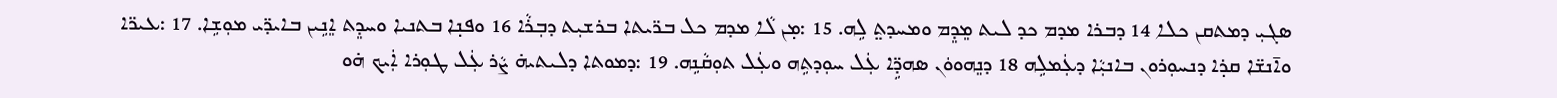ܣܓܝܼ ܕܡܬܩܢ ܟܠܐ 14 ܕܒܪܐ ܡܕܡ ܟܕ ܠܝܬ ܡܸܕܸܡ ܘܡܚܕܬ̤ ܠܹܗ. 15 :ܡ̣ܢ ܠܵܐ ܡܕܡ ܟܠ ܒܪ̈ܝܬܐ ܒܪܫܝܼܬ ܕܒܼܪܵܐ 16 ܘܦܢ̣ܐ ܒܬܢܝܐ ܘܚܕܸܬ ܐܸܢܹܝܢ ܒܐܝܕ̈ܝ ܡܘܼܫܹܐ. 17 :ܥܝܪ̈ܐ ܘܐ̄ܢܫ̈ܐ ܩܪ̣ܐ ܕܢܚܘܼܪܘܢ ܒܐܢܝܼܵܐ ܕܥܲܡܠܹܗ 18 ܕܢܸܗܘܘܿܢ ܣܗܕܹ̈ܐ ܥܲܠ ܚܘܼܕܬܹܗ ܘܥܲܠ ܬܘܼܩܵܢܹܗ. 19 :ܕܡܘܬܐ ܕܠܝܬܝܗ̇ ܨܵܪ ܥܲܠ ܛܘܼܪܐ ܐܲܝܟ ܗ̇ܘ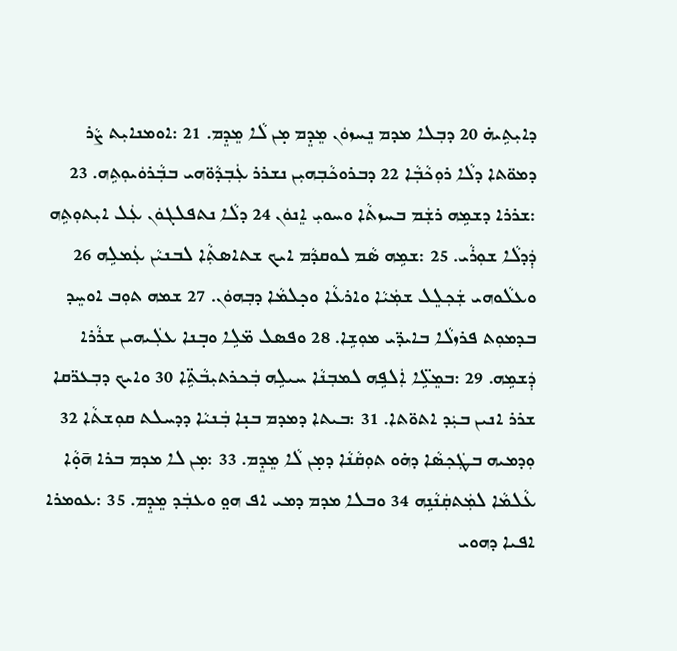ܕܐܝܼܬܹܝܗ̇ 20 ܕܒܼܠܐ ܡܕܡ ܢܸܚܙܘܿܢ ܡܸܕܸܡ ܡ̣ܢ ܠܵܐ ܡܸܕܸܡ. 21 :ܐܘܡܢܐܝܼܬ ܨܵܪ ܕܡܘ̈ܬܐ ܕܠܵܐ ܪܘܼܟܵܒܼܵܐ 22 ܕܒܪܘܟܵܒܼܗܝܼܢ ܢܫܪܪ ܥܲܒܼܕܵܘ̈ܗܝ ܒܒܼܵܪܘܿܝܘܼܬܹܗ. 23 :ܫܪܪܐ ܕܫܡܹܗ ܪܫܲܡ ܒܚܙܬܵܐ ܘܚܘܝܼ ܐܸܢܘܿܢ 24 ܕܠܵܐ ܢܬܦܠܓܘܿܢ ܥܲܠ ܐܝܼܬܘܼܬܹܗ ܕܲܕܠܵܐ ܫܘܼܪܵܝ. 25 :ܫܡܹܗ ܣܵܡ ܠܘܩܕܵܡ ܐܝܟ ܫܬܐܣܬܼܵܐ ܠܒܢܝܵܢ ܥܲܡܠܹܗ 26 ܘܥܠܵܘܗܝ ܫܲܟܼܠܸܠ ܫܡܲܝܵܐ ܘܐܪܥܵܐ ܘܟ̣ܠܡܵܐ ܕܒܼܗܘܿܢ. 27 ܫܡܗ ܬܘܼܒ ܐܘܚܸܕ ܒܕܡܘܼܬ ܦܪܙܠܵܐ ܒܐܝܕ̈ܝ ܡܘܼܫܹܐ. 28 ܘܦܣܠ ܡ̈ܠܹܐ ܘܒ̣ܢܐ ܥܠܲܝܗܝܢ ܫܪܵܪܐ ܕܲܫܡܹܗ. 29 :ܒܡܸܠܹ̈ܐ ܐܲܠܦܹܗ ܠܡܒܼܢܵܐ ܚܝܠܹܗ ܒܲܟܪܬܝܼܒܵܬܹ̈ܐ 30 ܘܐܝܟ ܕܒܼܥܪ̈ܩܐ ܫܪܪ ܐܢܝܢ ܒܝܲܕ ܐܬܘ̈ܬܐ. 31 :ܒܝܬܐ ܕܡܕܡ ܒܢ̣ܐ ܒܲܢܝܵܐ ܕܕܚܠܬ ܩܘܼܫܬܵܐ 32 ܘܼܕܡܝܗ ܒܛܲܟܼܣܵܐ ܕܗ̇ܘ ܬܘܼܩܵܢܵܐ ܕܡ̣ܢ ܠܵܐ ܡܸܕܸܡ. 33 :ܡ̣ܢ ܠܐ ܡܕܡ ܒܪܐ ܗ̄ܘ̣ܵܐ ܥܵܠܡܵܐ ܠܡܲܬܩܲܢܵܢܹܗ 34 ܘܒܠܐ ܡܕܡ ܕܡܝ ܐܦ ܗܘ̤ ܘܥܒܲܕ ܡܸܕܸܡ. 35 :ܥܘܡܪܐ ܐܦܝܐ ܕܗܘܝ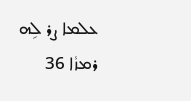ܥܠܡܐ ܨܪ ܠܹܗ ܪܡܙܵܐ 36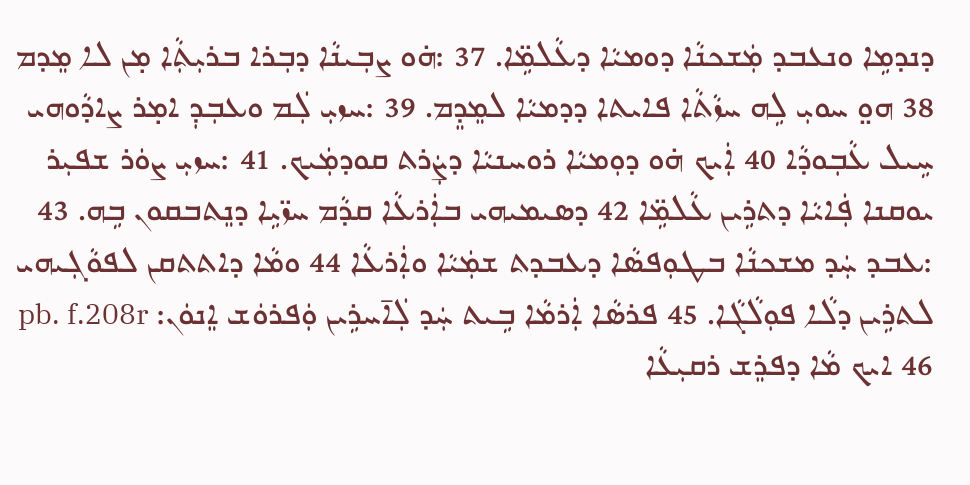ܕܢܕܡܹܐ ܘܢܥܒܕ ܡܲܫܟܢܵܐ ܕܘܡܝܵܐ ܕܥܵܠܡܹ̈ܐ. 37 :ܗ̇ܘ ܨܒܼܝܢܵܐ ܕܒܼܪܐ ܒܪܝܼܬܼܵܐ ܡ̣ܢ ܠܐ ܡܸܕܡ 38 ܗܘ̤ ܚܘܝܼ ܠܹܗ ܚܙܵܬܵܐ ܦܐܝܬܐ ܕܕܡܝܵܐ ܠܡܸܕܸܡ. 39 :ܚܙܝܼ ܠܲܡ ܘܥܒܼܕܼ ܐܡ̣ܪ ܨܐܕܵܘܗܝ ܚܹܝܠ ܥܵܒܼܘܕܵܐ 40 ܐܲܝܟ ܗ̇ܘ ܕܘܼܡܝܵܐ ܪܘܚܢܝܵܐ ܕܨܲܪܬ ܩܘܕܡܲܝܟ. 41 :ܚܙܝܼ ܨܘܿܪ ܫܦܝܼܪ ܝܘܩܢܐ ܦܲܐܝܵܐ ܕܬܪܹܝܢ ܥܵܠܡܹ̈ܐ 42 ܕܣܝܡܝܗܝ ܒܐܲܪܥܵܐ ܩܕܵܡ ܚܙ̈ܝܹܐ ܕܢܸܬܒܩܘܢ ܒܹܗ. 43 :ܥܒܕ ܚܲܕ ܡܫܟܢܵܐ ܒܛܘܼܦܣܵܐ ܕܥܒܕܬ ܫܡܲܝܵܐ ܘܐܲܪܥܵܐ 44 ܘܡܵܐ ܕܐܬܬܩܢ ܠܦܘܵܓܼܝܗܝ ܠܬܪܹܝܢ ܕܠܵܐ ܦܘܼܠܵܓܵܐ. 45 ܦܪܣܵܐ ܐܲܪܡܵܐ ܒܹܝܬ ܚܲܕ ܠܲܐ̄ܚܪܹܝܢ ܘܲܦܪܘܿܫ ܐܸܢܘܿܢ: pb. f.208r 46 ܐܝܟ ܡܵܐ ܕܦܪܸܫ ܪܩܝܼܥܵܐ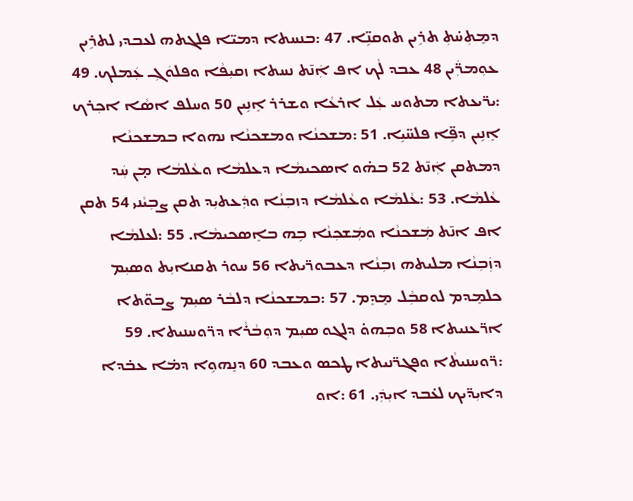ܕܡܸܬܼܚ̇ܬܼ ܬܪܹܝܢ ܬܘܩܢܹ̈ܐ. 47 :ܒܢܚܬܐ ܕܡܝ̈ܐ ܦܠܓܬܗ ܠܥܒܕܝ ܠܬܪܹܝܢ ܥܘܼܡܪ̈ܲܝܢ 48 ܥܒܕ ܠܵܟ ܐܦ ܐܲܢ̄ܬ ܢܚܬܐ ܙܩܝܼܦܵܐ ܘܦܠܘܿܓܼ ܥܲܡܠܟ. 49 :ܝܪ̈ܝܥܬܐ ܡܬܘܚ ܥܲܠ ܐܪܥܵܐ ܘܫܪܪ ܐܸܢܹܝܢ 50 ܘܚܠܦ ܐܣܵܐ ܐܟܼܪܟ ܐܸܢܹܝܢ ܕܦܹ̈ܐ ܦܠܚ̈ܝܹܐ. 51 :ܡܫܟܢܵܐ ܘܡܫܟܢܵܐ ܢܗܘܐ ܒܡܫܟܢܵܐ ܕܡܬܩܢ ܐܲܢ̄ܬ 52 ܒܗ̇ܘ ܐܣܟܝܡܵܐ ܕܥܠܡܵܐ ܘܥܵܠܡܵܐ ܡ̣ܢ ܚܲܕ ܥܵܠܡܵܐ. 53 :ܥܵܠܡܵܐ ܘܥܵܠܡܵܐ ܕܙܒܼܢܵܐ ܘܕܲܥܬܝܼܕ ܬܩܢ ܨܒܼܝܵܢܝ 54 ܬܩܢ ܐܦ ܐܢ̄ܬ ܡܲܫܟܢܵܐ ܘܡܲܫܟܼܢܵܐ ܒܹܗ ܒܐܸܣܟܝܡܵܐ. 55 :ܠܥܠܡܵܐ ܕܙܲܒܼܢܵܐ ܡܠܝܬܗ ܙܒܼܢܵܐ ܕܥܒܘܪ̈ܝܬܐ 56 ܚܘܪ ܬܩܢܐܝܼܬ ܘܣܝܼܡ ܟܠܡܸܕܡ ܠܘܩܒܼܵܠ ܡܸܕܸܡ. 57 :ܒܡܫܟܢܵܐ ܕܠܒܵܪ ܣܝܼܡ ܨܒܘ̈ܬܐ ܐܪ̈ܥܢܝܬܐ 58 ܘܒܼܗܘ̇ ܕܠܓܘ ܣܝܼܡ ܕܘܼܒܵܪܵܐ ܕܪ̈ܘܚܢܝܬܐ. 59 :ܪ̈ܘܚܢܝܬܵܐ ܘܦܓܪ̈ܢܝܬܐ ܛܟܣ ܘܥܒܕ 60 ܕܢܸܗܘܹܐ ܕܡ̇ܐ ܥܒ̇ܕܐ ܕܐܝܼܕ̈ܝܟ ܠܥ̇ܒܕ ܐܝܼܕܲܝ. 61 :ܐܘ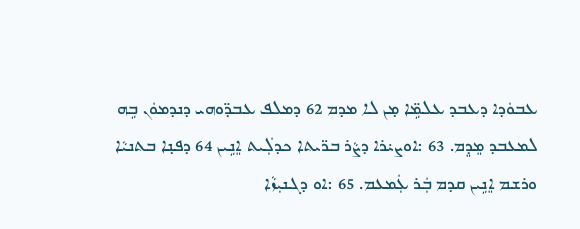ܥܒܘܿܕܐ ܕܥܒܕ ܥܠܡܹ̈ܐ ܡ̣ܢ ܠܐ ܡܕܡ 62 ܕܡܠܦ ܥܒܕ̈ܘܗܝ ܕܢܕܡܘܿܢ ܒܹܗ ܠܡܥܒܕ ܡܸܕܸܡ. 63 :ܐܘܨܝ̇ܪܐ ܕܨܵܪ ܒܪ̈ܝܬܐ ܟܕܠܲܝܬ ܐܸܢܹܝܢ 64 ܕܦܢ̣ܐ ܒܬܢܝܵܐ ܘܪܫܡ ܐܸܢܹܝܢ ܩܕܡ ܒܲܪ ܥܲܡܥܡ. 65 :ܐܘ ܕܓܢܝܼܙܵܐ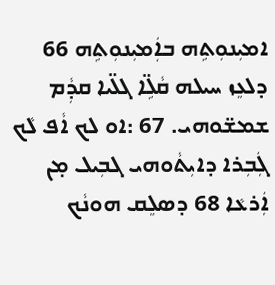ܐܡܝܼܢܘܼܬܹܗ ܒܐܲܡܝܼܢܘܼܬܹܗ 66 ܕܠܥܸܙ ܚܝܠܗ ܩܵܠܹ̈ܐ ܓܠ̈ܝܐ ܩܕܼܵܡ ܫܡܫ̈ܘܗܝ. 67 :ܐܘ ܠܟ ܐܵܦ ܠܵܟ ܓܲܒܼܪܐ ܕܐܝܼܬܵܘܗܝ ܓܒܼܝܠ ܡ̣ܢ ܐܲܪܥܵܐ 68 ܕܣܠܸܩ ܗܘܢܵܟ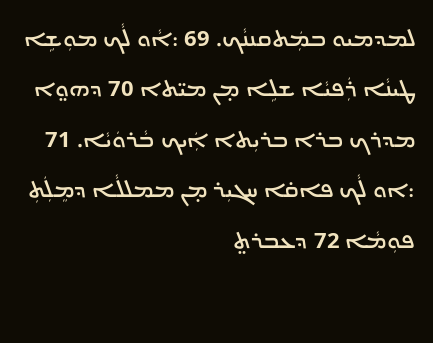ܠܡܕܡܝܘ ܒܡܲܬܩܢܢܵܟ. 69 :ܐܵܘ ܠܵܟ ܡܘܼܫܹܐ ܛܝܢܵܐ ܪܲܦܝܵܐ ܫܠܹܐ ܡ̣ܢ ܡܝ̈ܬܐ 70 ܕܗܘ̤ܐ ܡܕܪܟ ܒܪܐ ܒܪܝܼܬܐ ܐܲܝܟ ܒܵܪܘܿܝܵܐ. 71 :ܐܘ ܠܵܟ ܦܐܩ̇ܐ ܚܓܝܼܪ ܡ̣ܢ ܡܡܠܠܵܐ ܕܡܸܠܲܬܼ ܦܘܼܡܵܐ 72 ܕܥܒܪܬ̤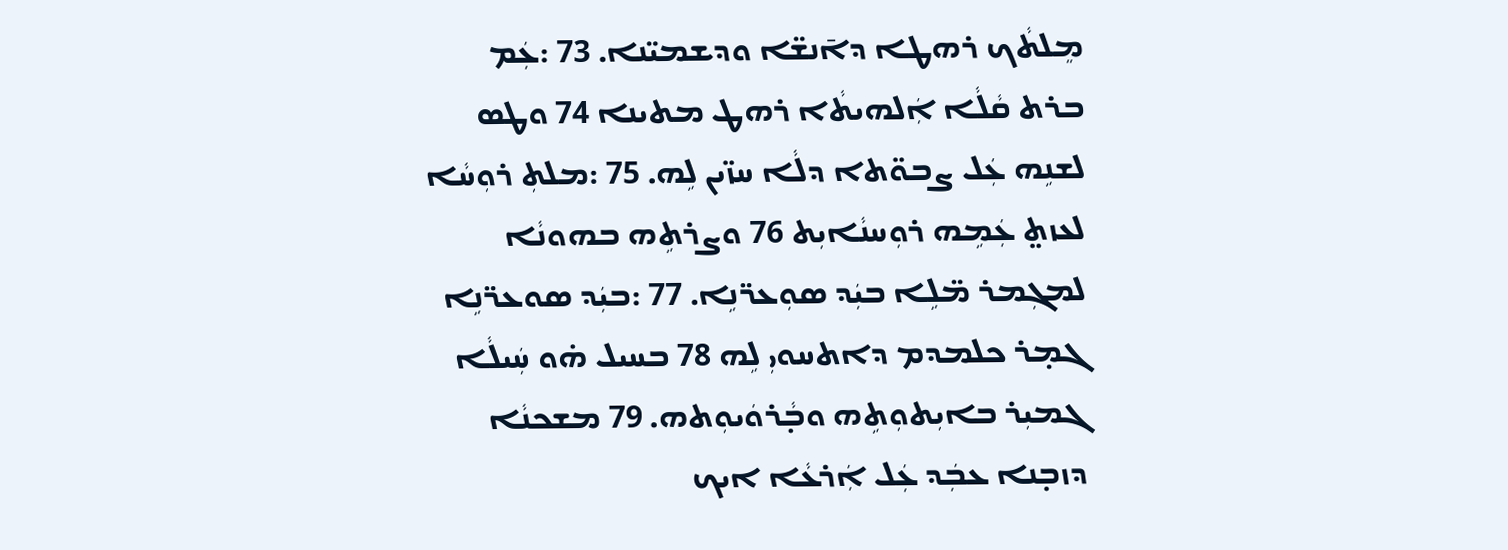ܡܸܠܬܵܟ ܪܗܛܐ ܕܐ̄ܢܫ̈ܐ ܘܕܫܡܝ̈ܢܐ. 73 :ܥܲܡ ܒܪܬ ܩܵܠܵܐ ܐܲܠܗܝܬܵܐ ܪܗܛ ܡܬܝܢܐ 74 ܘܛܣ ܠܫܢܹܗ ܥܲܠ ܨܒܘ̈ܬܐ ܕܠܵܐ ܚܙ̈ܝܢ ܠܹܗ. 75 :ܡܠܬܼ ܪܘܼܚܵܐ ܠܥܙܬ̤ ܥܲܡܹܗ ܪܘܼܚܢܵܐܝܼܬ 76 ܘܨܪܬܹܗ ܒܗܘܢܵܐ ܠܡܓܼܡܪ ܡ̈ܠܹܐ ܒܝܲܕ ܣܘܼܥܪ̈ܢܹܐ. 77 :ܒܝܲܕ ܣܘܥܪ̈ܢܹܐ ܓܡ̣ܪ ܟܠܡܕܡ ܕܐܬܚܘܝܼ ܠܹܗ 78 ܒܚܝܠ ܗ̇ܘ ܚܲܝܠܵܐ ܓܡܝܼܪ ܒܐܝܼܬܘܼܬܹܗ ܘܒ̣ܵܪܘܿܝܘܼܬܗ. 79 ܡܫܟܢܵܐ ܕܙܒ̣ܢܐ ܥܒܲܕ ܥܲܠ ܐܲܪܥܵܐ ܐܝܟ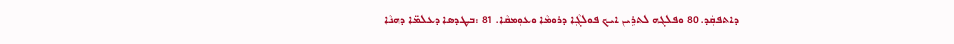ܕܐܬܦܩܲܕ. 80 ܘܦܠܓܗ ܠܬܪܹܝܢ ܐܝܟ ܦܘܠܓܼܵܐ ܕܪܘܡܵܐ ܘܥܘܼܡܩܵܐ. 81 :ܒܛܕܣܐ ܕܥܠܡ̈ܐ ܕܗܢܵܐ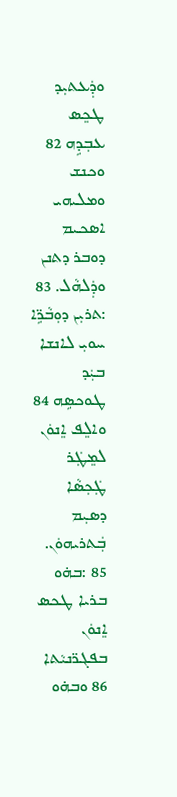ܘܕܲܥܬܝܼܕ ܛܟܸܣ ܥܒܼܕܹܗ 82 ܘܟܢܫ ܘܡܠܝܗܝ ܐܣܟܝܡ ܕܘܒܪ ܕܬܢܢ ܘܕܲܠܗܵܠ. 83 :ܬܪܝܼܢ ܕܘܼܒܵܪܹ̈ܐ ܚܘܝܼ ܠܐܢܫܐ ܒܝܲܕ ܛܘܟܣܹܗ 84 ܘܐܠܸܦ ܐܸܢܘܿܢ ܠܡܸܛܲܪ ܛܲܟܼܣܵܐ ܕܣܝܼܡ ܒܲܬܪܝܗܘܿܢ. 85 :ܒܗ̇ܘ ܒܪܝܐ ܛܟܣ ܐܸܢܘܿܢ ܒܦܓܪ̈ܢܝܵܬܐ 86 ܘܒܗ̇ܘ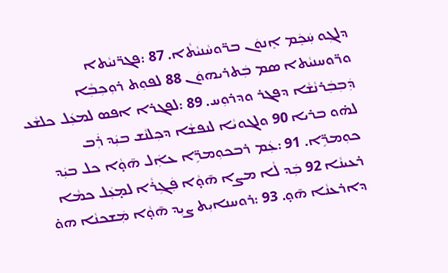ܕܠܓܼܘ ܚܲܟܸܿܡ ܐܸܢܘܿܢ ܒܪ̈ܘܚܵܢܝܵܬܵܐ. 87 :ܦܓܪ̈ܢܝܵܬܐ ܘܪ̈ܘܚܢܝܵܬܐ ܣܡ ܒܲܬܪܝܗܘܿܢ 88 ܠܦܘܼܬ ܪܘܼܟܼܒܼܵܐ ܕܲܒܼܒܲܪܢܵܫܵܐ ܕܦܓܪ ܘܕܪܘܼܚ. 89 :ܠܦܓܪܐ ܐܦܣ ܠܡܥܲܠ ܟܠܫܵܥ ܠܗ̇ܘ ܒܪܝܐ 90 ܘܠܓܘܝܵܐ ܠܢܦܫܵܐ ܕܟܼܠܢܵܫ ܒܝܲܕ ܪܲܒ ܟܘܼܡܪܹ̈ܐ. 91 :ܥܲܡ ܪܒܟܘܼܡܪܹ̈ܐ ܥܐܲܠ ܗ̄ܘ̣ܵܐ ܟܠ ܒܝܲܕ ܪܥܝܢܵܐ 92 ܒܲܕ ܠܵܐ ܡܨܐ ܗ̄ܘ̣ܵܐ ܦܲܓܼܪܵܐ ܠܡ̣ܥܲܠ ܟܡܵܐ ܕܐܪܥܢܵܐ ܗ̄ܘ̣. 93 :ܪܘܚܢܐܝܼܬ ܨܝܼܕ ܗ̄ܘ̣ܵܐ ܡܲܫܟܢܵܐ ܗܘ̇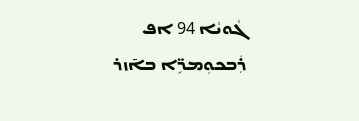ܓܵܘܝܵܐ 94 ܐܦ ܪܲܒܟܘܼܡܪܹ̈ܐ ܒܐ̄ܙܪ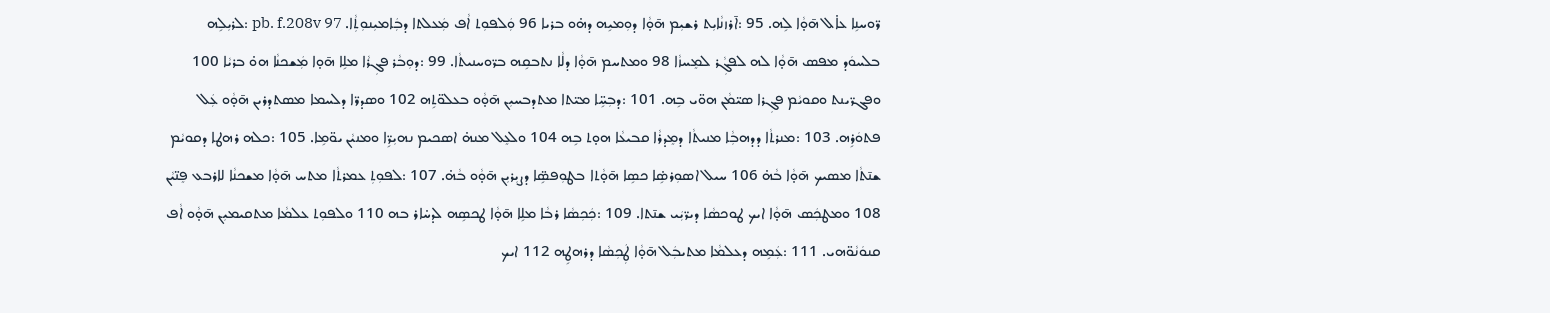ܪ̈ܘܚܢܹܐ ܥܐ̇ܠ ܗ̄ܘ̣ܵܐ ܠܹܗ. 95 :ܐ̄ܪܙܢܵܐܝܼܬ ܪܫܝܼܡ ܗ̄ܘ̣ܵܐ ܕܘܼܡܝܹܗ ܕܗ̇ܘ ܒܪܝܐ 96 ܘܲܠܦܘܼܬ ܐܵܦ ܡܲܥܠܬܐ ܕܒܲܐܡܝܼܢܘܼܬܼܵܐ. pb. f.208v 97 :ܠܪܝܼܠܹܗ ܒܠܚܘܿܕ ܡܦܣ ܗ̄ܘ̣ܵܐ ܠܗ ܠܦܓܼܵܪ ܠܡܸܚܙܵܐ 98 ܘܡܬܚܡ ܗ̄ܘ̣ܵܐ ܕܠܵܐ ܢܬܒܩܹܗ ܒܪ̈ܘܚܢܝܬܵܐ. 99 :ܕܘܼܒܵܪ ܦܓܼܪܵܐ ܡܠܹܐ ܗ̄ܘ̣ܐ ܡܲܫܟܢܵܐ ܗܘ̇ ܒܪܝܵܐ 100 ܘܦܓܪ̈ܝܢܬ ܘܩܘܝܵܡ ܦܓܼܪܐ ܣܝ̈ܡܵܢ ܗܘ̈ܝ ܒܹܗ. 101 :ܕܒܼܚܹ̈ܐ ܡܝ̈ܬܐ ܡܬܕܒܚܝܼܢ ܗ̄ܘ̣ܵܘ ܒܥܠܘ̈ܬܹܗ 102 ܘܣܕܪ̈ܐ ܕܠܚܡܐ ܡܣܬܕܪܝܢ ܗ̄ܘ̣ܵܘ ܥܲܠ ܦܬܘܿܪܹܗ. 103 :ܡܢܪܬܵܐ ܕܕܗܒܼܵܐ ܡܢܝܬܵܐ ܕܡܸܕܪܵܐ ܩܒܝܥܵܐ ܗܘ̣ܬ ܒܹܗ 104 ܘܠܥܸܠ ܡܢܗ̇ ܐܣܟܝܡ ܢܗܝܼܪܹ̈ܐ ܘܡܢܝܵܢ ܝܘ̈ܡܹܐ. 105 :ܟܠܗ ܪܗܛܐ ܕܩܘܝܵܡ ܫܢ̄ܬܵܐ ܡܣܝܟ ܗ̄ܘ̣ܵܐ ܒܵܗ̇ 106 ܚܝܠ ܐܣܘܼܪܣܹ̇ܐ ܟܣܹܐ ܗ̄ܘ̣ܵܬܐ ܒܛܘܼܦܣܹ̈ܐ ܕܨܝܼܪܝܼܢ ܗ̄ܘ̣ܵܘ ܒܵܗ̇. 107 :ܠܦܘܼܬܼ ܥܡܪܬܵܐ ܡܬܚ ܗ̄ܘ̣ܵܐ ܡܫܟܢܵܐ ܠܐܪܒܥ ܦܸܢ̈ܝܵܢ 108 ܘܡܛܟܲܣ ܗ̄ܘ̣ܵܐ ܐܝܟ ܛܘܟܣܵܐ ܕܝܪ̈ܝܲܝ ܫܢ̄ܬܐ. 109 :ܟܲܟܼܣܵܐ ܪܒܵܐ ܡܠܹܐ ܗ̄ܘ̣ܵܐ ܛܟܣܹܗ ܠܕܚ̇ܐܪ ܒܗ 110 ܘܠܦܘܼܬ ܥܠܡܵܐ ܡܬܩܝܡܝܼܢ ܗ̄ܘ̣ܵܘ ܐܵܦ ܩܢܘܿܢܵܘ̈ܗܝ. 111 :ܥܲܡܹܗ ܕܥܠܡܵܐ ܡܬܝܒܲܠ ܗ̄ܘ̣ܵܐ ܛܲܟܼܣܵܐ ܕܪܗܛܹܗ 112 ܐܝܟ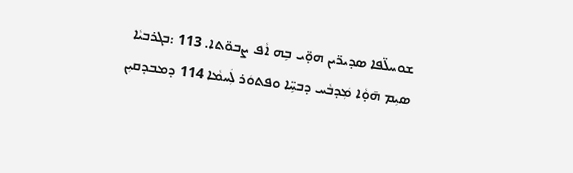ܫܘܚܠ̈ܦܐ ܣܕܝܪ̈ܝܢ ܗܘ̣̈ܝ ܒܹܗ ܐܵܦ ܨܒܘ̈ܬܐ. 113 :ܒܓܪܒܝܵܐ ܣܝܼܡ ܗ̄ܘ̣ܵܐ ܡܲܕܒܵܚ ܕܒܚܹ̈ܐ ܘܦܬܘܿܪ ܠܲܚܡܵܐ 114 ܕܡܒܕܩܝܼܢ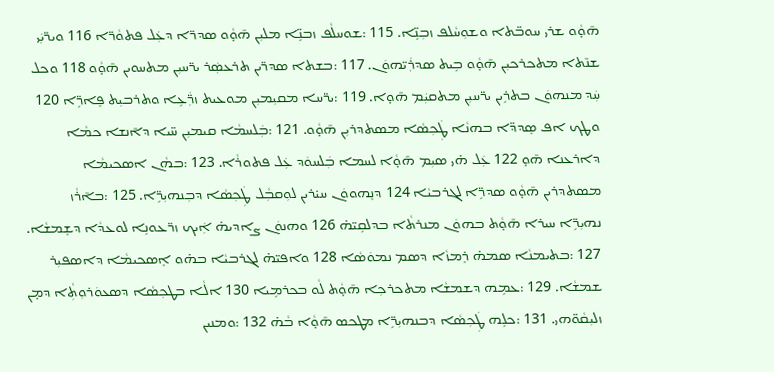ܗ̄ܘ̣ܵܘ ܫܪܝ ܚܘܒ̈ܬܐ ܘܫܘܼܚܵܠܦ ܙܒܼܢܹ̈ܐ. 115 :ܫܘܚܠܵܦ ܙܒܢܹ̈ܐ ܡܠܝܼܢ ܗ̄ܘ̣ܵܘ ܣܕܪ̈ܐ ܕܥܲܠ ܦܬܘܵܪ̈ܐ 116 ܘܝܪ̈ܝܲܝ ܫܢ̄ܬܐ ܡܬܟܪܟܝܼܢ ܗ̄ܘ̣ܵܘ ܒܹܝܬ ܣܕܪܲܝ̈ܗܘܿܢ. 117 :ܒܫܬܐ ܣܕܪ̈ܝܢ ܬܪܥܣܲܪ ܝܪ̈ܚܝܼܢ ܡܬܚܘܝܢ ܗ̄ܘ̣ܵܘ 118 ܘܟܠ ܚܲܕ ܡܢܗܘܿܢ ܒܬܪܹܝܢ ܝܪ̈ܚܝܼܢ ܡܬܩܝܲܡ ܗ̄ܘ̣ܐ. 119 :ܝܪ̈ܚܐ ܡܩܝܼܡܝܼܢ ܡܘܥܝܬ ܙܪ̈ܲܥܹܐ ܘܬܪܒܝܼܬ ܦܸܐܪܹ̈ܐ 120 ܘܛܟ ܐܦ ܣܸܕܕ̈ܐ ܒܗܢܵܐ ܛܲܟܼܣܵܐ ܡܣܬܕܪܝܼܢ ܗ̄ܘ̣ܵܘ. 121 :ܒܲܠܚܡܵܐ ܩܝܡܝܼܢ ܚ̈ܝܐ ܕܐ̄ܢܫܐ ܟܡܵܐ ܕܐܪܥܢܐ ܗ̄ܘ̣ 122 ܥܲܠ ܗ̇ܝ ܣܝܼܡ ܗ̄ܘ̣ܵܐ ܠܚܡܐ ܒܲܠܚܘܿܕ ܥܲܠ ܦܬܘܪܵܐ. 123 :ܒܗܵܢ ܐܣܟܝܡܵܐ ܡܣܬܕܪܝܢ ܗ̄ܘ̣ܵܘ ܣܕܪܹ̈ܐ ܠܓܪܒܝܵܐ 124 ܕܢܸܗܘܘܿܢ ܚܝ̇ܪܝܢ ܠܘܼܩܒܼܵܠ ܛܲܟܼܣܵܐ ܕܒܼܢܗܝܼܪܹ̈ܐ. 125 :ܒܐ̄ܪܵܙ ܢܗܝܼܪܹ̈ܐ ܚܝܪܐ ܗ̄ܘ̣ܵܬ ܒܗܘܿܢ ܡܢܪܬܵܐ ܒܕܠܩܹܝ̈ܗ̇ 126 ܘܗܢܘܿܢ ܨܐܕܝܗ̇ ܐܲܝܟ ܙܪ̈ܥܘܢܹܐ ܠܘܥܕܵܐ ܕܫܸܡܫܵܐ. 127 :ܒܬܝܡܢܵܐ ܣܡܗ̇ ܪܸܡܙܵܐ ܕܣܡ ܢܡܘܿܣܵܐ 128 ܘܐܦܝ̈ܗ̇ ܠܓܪܒܝܵܐ ܒܗ̇ܘ ܐܸܣܟܝܡܵܐ ܕܐܣܦܝܼܪ ܫܡܫܵܐ. 129 :ܥܡܹܗ ܕܫܡܫܵܐ ܡܬܟܪܟܼܐ ܗ̄ܘ̣ܵܬ ܠܵܘ ܒܟܪܡܹܝܐ 130 ܐܠܵܐ ܒܛܟܼܣܵܐ ܕܣܥܘܿܪܘܼܬܼܵܐ ܕܡ̣ܢ ܙܠܝܼܩܵܘ̈ܗܝ. 131 :ܟܠܹܗ ܛܲܟܼܣܵܐ ܕܒܢܗܝܼܪܹ̈ܐ ܡܛܟܣ ܗ̄ܘ̣ܵܐ ܒܵܗ̇ 132 :ܘܡܢܝܢ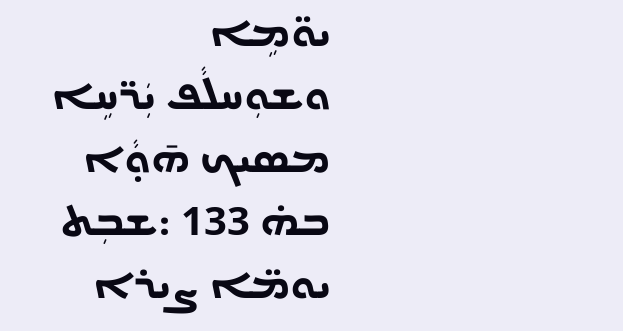ܝܘ̈ܡܹܐ ܘܫܘܼܚܠܵܦ ܝܲܪ̈ܚܹܐ ܡܣܝܟ ܗ̄ܘ̣ܵܐ ܒܗ̇ 133 :ܫܒܼܬ ܝܘܡ̈ܐ ܨܝܪܐ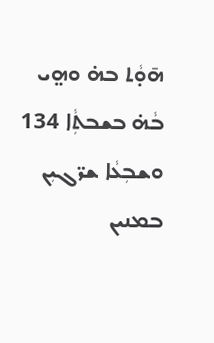ܗ̄ܘ̣ܵܬ ܒܗ̇ ܘܗ̤ܝ ܒܵܗ̇ ܒܫܒܬܼܵܐ 134 ܘܫܒܼܥܵܐ ܫܪ̈ܓܝܼܢ ܒܡܢܝܢ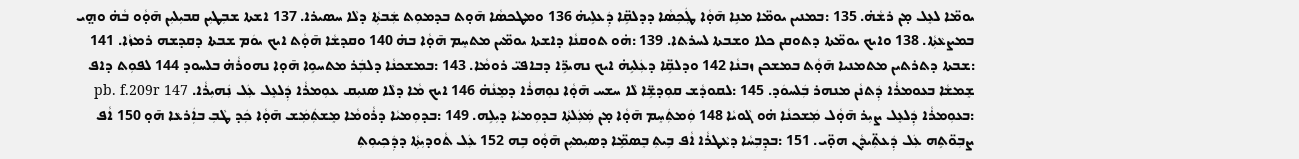ܝܘܡ̈ܐ ܠܥܸܠ ܡ̣ܢ ܪܫܵܗ̇. 135 :ܒܡܢܝܢ ܝܘܡ̈ܐ ܡܢܹܐ ܗ̄ܘ̣ܵܐ ܛܲܟܼܣܵܐ ܕܕܠܩܹ̈ܐ ܕܲܥܠܹܝܗ̇ 136 ܘܡܛܟܣܵܐ ܗ̄ܘ̣ܬ ܒܕܡܘܼܬ ܫܲܒܬܼܵܐ ܕܠܵܐ ܚܣܝܪܐ. 137 ܐܫܬܐ ܫܒܼܛܝܼܢ ܩܒܝܼܠܝܼܢ ܗ̄ܘ̣ܵܘ ܒܵܗ̇ ܘܗ̤ܝ ܒܡܨܥܵܬܼܵܐ. 138 ܘܐܝܟ ܝܘܡ̈ܬܐ ܕܬܘܩܢ ܟܠܐ ܘܫܒܬܐ ܠܚܪܬܐ. 139 :ܗ̇ܘ ܬܘܩܢܵܐ ܕܐܫܬܐ ܝܘܡ̈ܝܢ ܡܬܚܸܡ ܗ̄ܘ̣ܵܐ ܒܗ̇ 140 ܘܩܕܫܵܐ ܗ̄ܘ̣ܵܬ ܐܝܟ ܝܘܿܡ ܫܒܬܐ ܕܩܕܫܗ ܪܡܙܵܐ. 141 :ܫܒܬܐ ܕܬܪܬܝܢ ܡܬܡܢܝܐ ܗ̄ܘ̣ܵܬ ܒܡܫܟܢ ܙܒܢܵܐ 142 ܘܕܠܩܹ̈ܐ ܕܥܲܠܝܹܗ̇ ܐܝܟ ܢܗܝܪܹ̈ܐ ܕܒܐܦܝ̈ ܪܘܡܵܐ. 143 :ܒܡܫܟܢܵܐ ܕܠܒܲܪ ܡܬܚܘܹܐ ܗ̄ܘ̣ܐ ܢܗܘܪܵܗ̇ ܒܠܚܘܕ 144 ܠܦܘܼܬ ܕܐܦ ܫܸܡܫܵܐ ܒܥܘܡܪܵܐ ܕܲܬܢܵܢ ܡܢܗܪ ܒܲܠܚܘܿܕ. 145 :ܠܩܘܕܵܫ ܩܘܼܕܫܹ̈ܐ ܠܵܐ ܚܫܚ ܗ̄ܘ̣ܵܐ ܢܘܼܗܪܵܐ ܕܡܸܢܵܗ̇ 146 ܐܝܟ ܡܵܐ ܕܠܵܐ ܣܢܝܼܩ ܥܘܼܡܪܵܐ ܕܲܠܥܸܠ ܥܲܠ ܢܲܗܝܼܪܵܐ. pb. f.209r 147 :ܒܥܘܼܡܪܵܐ ܕܲܠܥܸܠ ܨܝܼܪ ܗ̄ܘ̣ܵܠ ܡܲܫܟܢܵܐ ܗ̇ܘ ܓܵܘܝܵܐ 148 ܘܲܡܬܲܚܸܡ ܗ̄ܘ̣ܵܐ ܡ̣ܢ ܡܲܥܲܠܬܼܵܐ ܒܕܘܼܡܝܵܐ ܕܝܼܠܹܗ. 149 :ܒܕܘܼܡܝܵܐ ܕܪܵܘܡܵܐ ܡܸܫܬܲܡܲܫ ܗ̄ܘ̣ܵܐ ܟܲܕ ܛܵܒܼ ܒܐܲܪܥܵܐ ܗ̄ܘ̣ 150 ܐܵܦ ܨܒܼܘ̈ܬܹܗ ܥܲܠ ܕܲܥܬܼ̈ܝܕܵܢ ܗܘ̣̈ܝ. 151 :ܒܕܸܒܼܚܵܐ ܕܥܵܛܪܵܐ ܐܵܦ ܒܹܝܬܼ ܒܸܣܡܹ̈ܐ ܕܣܝܼܡܝܼܢ ܗ̄ܘ̣ܵܘ ܒܹܗ 152 ܥܲܠ ܬܵܘܕܝܼܬܼܵܐ ܕܕܲܟܼܝܘܼܬܼ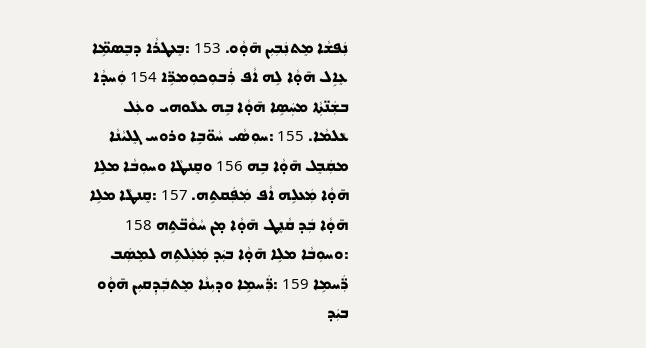ܢܲܦܫܵܐ ܡܸܬܢܲܒܼܝܼܢ ܗ̄ܘ̣ܵܘ. 153 :ܒܸܥܛܪܵܐ ܕܒܸܣܡܹ̈ܐ ܥܸܐܹܠ ܗ̄ܘ̣ܵܐ ܠܹܗ ܐܵܦ ܪܲܒܘܼܟܘܼܡܪܹ̈ܐ 154 ܘܲܚܕܵܐ ܒܫܲܢ̈ܬܼܵܐ ܡܚܲܣܹܐ ܗ̄ܘ̣ܵܐ ܒܹܗ ܥܠܵܘܗܝ ܘܥܲܠ ܥܵܠܡܵܐ. 155 :ܚܘܼܣܵܝ ܚܵܘ̈ܒܹܐ ܘܪܘܚ ܓܸܠܝܵܢܵܐ ܡܩܲܒܸܠ ܗ̄ܘ̣ܵܐ ܒܹܗ 156 ܘܩܸܢܛܵܐ ܘܚܘܼܒܵܐ ܡܠܹܐ ܗ̄ܘ̣ܵܐ ܡܲܥܠܹܗ ܐܵܦ ܡܲܦܲܩܬܹܗ. 157 :ܩܸܢܛܵܐ ܡܠܹܐ ܗ̄ܘ̣ܵܐ ܒܲܕ ܩܵܢܸܛ ܗ̄ܘ̣ܵܐ ܡ̣ܢ ܚܵܘܵܒ̈ܬܹܗ 158 :ܘܚܘܼܒܵܐ ܡܠܹܐ ܗ̄ܘ̣ܵܐ ܒܝܲܕ ܡܲܥܲܠܬܹܗ ܠܡܸܣܲܒ ܪ̈ܲܚܡܹܐ 159 :ܪ̈ܲܚܡܹܐ ܘܕܝܼܢܵܐ ܡܸܬܒܲܕܼܩܝܼܢ ܗ̄ܘ̣ܵܘ ܒܝܲܕ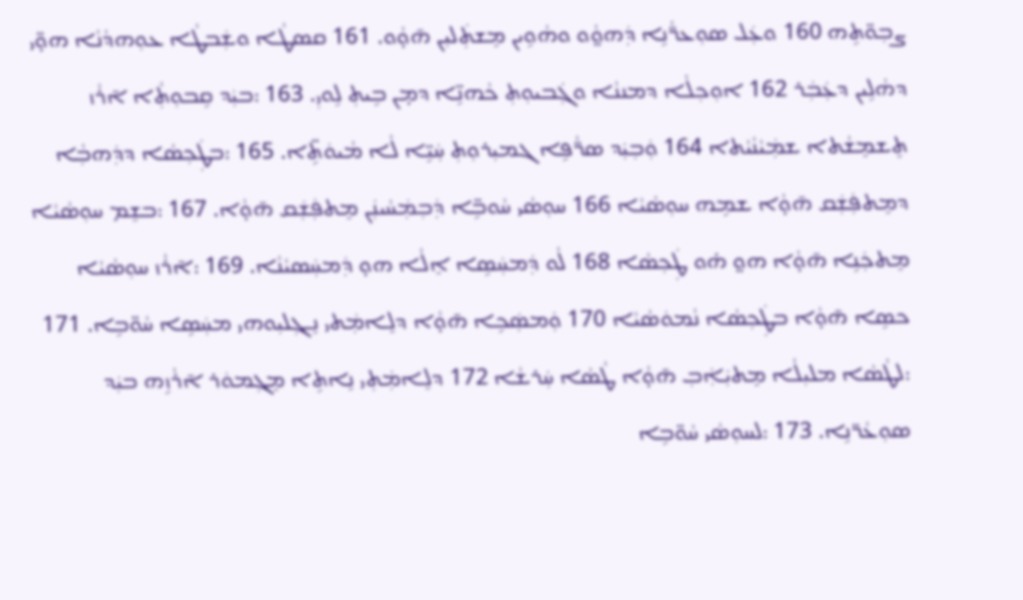ܨܒܼܘ̈ܬܹܗ 160 ܘܥܲܠ ܣܘܼܥܪ̈ܵܢܹܐ ܕܲܗܘ̤ܵܘ ܘܗܵܘܹܝܢ ܡܸܫܬܲܠܝܼܢ ܗ̄ܘ̣ܵܘ. 161 ܩܣܛܵܐ ܘܫܲܒܛܵܐ ܥܘܼܗܕܵܢܵܐ ܗܘ̣̈ܝ ܕܗܵܠܹܝܢ ܕܥܲܒܲܪ 162 ܐܘܼܟܼܠܵܐ ܕܡܢܢܵܐ ܘܓܲܒܝܘܼܬܼ ܟܵܗܢܹ̈ܐ ܕܡ̣ܢ ܒܹܝܬܼ ܠܹܘܝܼ. 163 :ܒܝܲܕ ܩܹܒܘܼܬܼܵܐ ܐ̄ܪܵܙ ܬܸܫܡܸܫܵܬܐ ܫܡܲܝܵܢܵܝܵܬܐ 164 ܘܲܒܼܝܲܕ ܣܪ̈ܵܦܹܐ ܓܡܝܼܪܘܼܬܼ ܚܲܝܹ̈ܐ ܠܵܐ ܡܵܝܘܿܬܹ̈ܐ. 165 :ܒܛܲܟܼܣܵܐ ܕܕܲܗܒܼܵܐ ܕܡܸܬܦܲܫܲܩ ܗ̄ܘ̣ܵܐ ܫܡܹܗ ܚܘܼܣܵܝܵܐ 166 ܚܘܼܣܵܝ ܚܵܘܒܹ̈ܐ ܕܲܒܼܡܲܚܵܝܢܲܢ ܡܸܬܦܲܫܲܩ ܗ̄ܘ̣ܵܐ. 167 :ܒܫܸܡ ܚܘܼܣܵܝܵܐ ܡܸܬܟܲܢܹܐ ܗ̄ܘ̣ܵܐ ܗܘ̤ ܗ̇ܘ ܛܲܟܼܣܵܐ 168 ܠܵܘ ܕܲܡܚܲܣܹܐ ܐܸܠܵܐ ܗܘ̣ ܕܲܡܚܲܣܝܵܢܵܐ. 169 :ܐ̄ܪܵܙ ܚܘܼܣܵܝܵܐ ܟܣܹܐ ܗ̄ܘ̣ܵܐ ܒܛܲܟܼܣܵܐ ܢܵܡܘܿܣܵܝܵܐ 170 ܘܲܡܣܲܟܹܐ ܗ̄ܘ̣ܵܐ ܕܠܸܐܡܲܬܝ ܢܸܓܼܠܝܼܘܗܝ ܡܚܲܣܹܐ ܚܵܘ̈ܒܹܐ. 171 :ܠܛܵܣܵܐ ܡܠܝܼܠܵܐ ܡܸܬܝܲܐܲܒܼ ܗ̄ܘ̣ܵܐ ܛܵܣܵܐ ܚܲܪܫܵܐ 172 ܕܠܸܐܡܲܬܼܝ ܢܸܐܬܹܐ ܡܸܓܼܡܘܿܪ ܐ̄ܪܵܙܹܗ ܒܝܲܕ ܣܘܼܥܵܪ̈ܢܹܐ. 173 :ܠܚܘܼܣܵܝ ܚܵܘ̈ܒܹܐ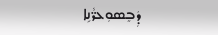ܕܲܒܸܣܘܼܥܪ̈ܵܢܹܐ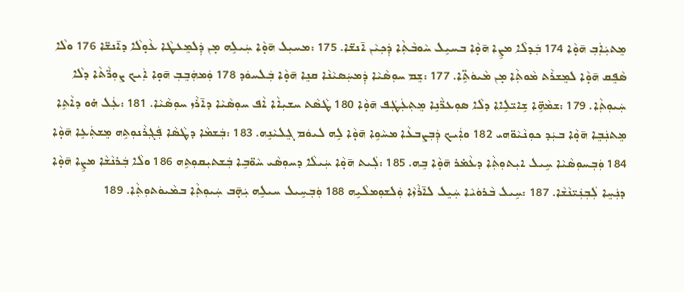ܡܸܬܝܲܐܲܒܼ ܗ̄ܘ̣ܵܐ 174 ܒܲܕܠܵܐ ܡܨܹܐ ܗ̄ܘ̣ܵܐ ܒܚܝܹܠ ܚܵܘܒܵܬܼܵܐ ܕܲܟܼܝܵܢ ܐ̄ܢܫ̈ܐ. 175 :ܡܚܝܼܠ ܗ̄ܘ̣ܵܐ ܚܲܝܠܹܗ ܡ̣ܢ ܕܲܠܡܸܥܛܵܐ ܥܵܘ̣ܠܵܐ ܕܐ̄ܢܫ̈ܐ 176 ܘܠܵܐ ܣܵܦܸܩ ܗ̄ܘ̣ܵܐ ܠܡܸܫܪܵܬ ܡܵܘܬܼܵܐ ܡ̣ܢ ܡܵܝܘܿܬܹ̈ܐ. 177 :ܫܸܡ ܚܘܼܣܵܝܵܐ ܕܲܡܚܲܣܝܵܢܵܐ ܩܢܸܐ ܗ̄ܘ̣ܵܐ ܒܲܠܚܘܿܕ 178 ܘܲܡܗܲܒܸܒܼ ܗ̄ܘ̣ܐ ܐܲܝܟ ܨܘܼܪ̈ܵܬܵܐ ܕܠܵܐ ܚܲܝܘܼܬܼܵܐ. 179 :ܫܡܵܗܹ̈ܐ ܫܹܐܝ̈ܠܹܐܐ ܕܠܵܐ ܣܘܼܥܪ̈ܵܢܹܐ ܡܸܬܼܥܲܛܲܦ ܗ̄ܘ̣ܵܐ 180 ܛܵܣܵܬ ܚܫܝܼܐܵܐ ܐܵܦ ܚܘܼܣܵܝܵܐ ܕܐ̄ܪܵܙ ܚܘܼܣܵܝܵܐ. 181 :ܥܲܠ ܗ̇ܘ ܕܐܵܬܹܐ ܡܸܬܢܲܒܸܐ ܗ̄ܘ̣ܵܐ ܒܝܲܕ ܟܘܼܢܵܝܵܘ̈ܗܝ 182 ܘܐܲܝܟ ܕܲܒܼܨܒܥܵܐ ܡܚܵܘܹܐ ܗ̄ܘ̣ܵܐ ܠܹܗ ܠܝܘܿܡ ܓܸܠܝܵܢܹܗ. 183 :ܒܲܫܡܵܐ ܕܛܵܣܵܐ ܦܲܓܼܪܵܢܘܼܬܹܗ ܡܸܫܬܲܥܹܐ ܗ̄ܘ̣ܵܐ 184 ܘܲܒܼܚܘܼܣܵܝܵܐ ܚܹܝܠ ܐܝܼܬܘܼܬܼܵܐ ܕܥܵܡ̇ܪ ܗ̄ܘ̣ܵܐ ܒܹܗ. 185 :ܠܲܝܬ ܗ̄ܘ̣ܵܐ ܚܲܝܠܵܐ ܕܚܘܼܣܵܝ ܚܵܘ̈ܒܹܐ ܒܲܫܬܝܼܩܘܼܬܹܗ 186 ܘܠܵܐ ܒܲܪܢܵܫܵܐ ܡܨܹܐ ܗ̄ܘ̣ܵܐ ܕܢܲܚܸܐ ܠܲܒܼܢܲܝ̈ܢܵܫܵܐ. 187 :ܚܹܝܠ ܒܵܪܘܿܝܵܐ ܚܲܝܸܠ ܠܐ̄ܪܵܙܵܐ ܘܲܠܫܘܼܡܠܵܝܹܗ 188 ܘܲܒܼܚܹܝܠ ܚܝܠܹܗ ܝܲܗ̣̄ܒ ܚܲܝܘܼܬܼܵܐ ܒܡܵܝܘܿܬܘܼܬܼܵܐ. 189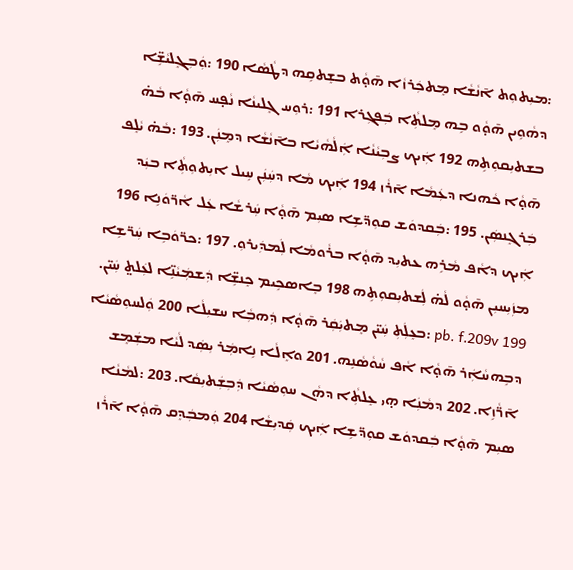:ܡܝܼܬܘܼܬ ܐ̄ܢܵܫܵܐ ܡܸܬܟܲܪܙܵܐ ܗ̄ܘ̣ܵܬ ܒܫܸܬܩܹܗ ܕܛܵܣܵܐ 190 :ܘܲܒܼܓܸܠܝܵܫܹ̈ܐ ܕܗܵܘܹܝܢ ܗ̄ܘ̣ܵܘ ܒܹܗ ܡܸܠܬܼܵܐ ܒܲܦܓܼܪܐ 191 :ܪܘܼܚ ܓܸܠܝܢܵܐ ܢܵܦ̣ܚ ܗ̄ܘ̣ܵܐ ܒܵܗ̇ ܒܫܬܝܼܩܘܼܬܹܗ 192 ܐܲܝܟ ܨܒܼܝܵܢܵܐ ܐܲܠܵܗܵܝܵܐ ܒܐ̄ܢܵܫܵܐ ܕܡܸܢܲܢ. 193 :ܒܵܗ̇ ܝܵܠܸܦ ܗ̄ܘ̣ܵܐ ܟܵܗܢܐ ܕܥܲܡܵܐ ܐ̄ܪܵܙ 194 ܐܲܝܟ ܡܵܐ ܕܚܲܢܲܢ ܚܹܝܠ ܐܝܼܬܘܼܬܼܵܐ ܒܝܲܕ ܒܲܪܓܸܢܣܲܢ. 195 :ܒܲܩܕܘܿܫ ܩܘܼܕ̈ܫܹܐ ܣܝܼܡ ܗ̄ܘ̣ܵܐ ܚܲܪܫܵܐ ܥܲܠ ܐܵܪ̈ܘܿܢܹܐ 196 ܐܲܝܟ ܕܐܵܦ ܡܵܪܹܗ ܥܬܝܼܕ ܗ̄ܘ̣ܵܐ ܒܪܵܘܡܵܐ ܠܲܡܕܲܝܪܘܼ. 197 :ܟܪ̈ܘܿܒܹܐ ܚܲܪ̈ܫܹܐ ܡܙܲܝܼܚܝܼܢ ܗ̄ܘ̣ܵܘ ܠܵܗ̇ ܠܲܫܬܝܼܩܘܼܬܹܗ 198 ܒܸܐܣܟܹܝܡ ܟܸܢܫܹ̈ܐ ܕܲܫܡܲܝܵܢܹ̈ܐ ܠܥܲܠܬ̤ ܚܲܝ̈ܢ. pb. f.209v 199 :ܒܥܸܠܲܬܼ ܚܲܝ̈ܢ ܡܸܬܝܲܩܲܪ ܗ̄ܘ̣ܵܐ ܕܲܗܒܼܵܐ ܚܫܝܼܠܵܐ 200 ܘܲܠܚܘܼܣܵܝܵܐ ܕܒܹܗܚܵܐܲܪ ܗ̄ܘ̣ܵܐ ܐܵܦ ܚܵܘܵܣܵܢܹܗ. 201 ܘܐܸܠܵܐ ܢܹܐܡܲܪ ܝܼܣܲܕ ܠܵܝܵܐ ܡܫܲܡܸܫ ܐ̄ܪ̈ܵܙܹܐ. 202 ܕܡܵܢܲܐ ܗ̣ܝ ܥܸܠܬܼܵܐ ܕܗܵܢ ܚܘܼܣܵܝܵܐ ܕܲܒܼܫܲܬܝܼܩܵܐ. 203 :ܠܡܵܢܵܐ ܣܝܼܡ ܗ̄ܘ̣ܵܐ ܒܲܩܕܘܿܫ ܩܘܼܕ̈ܫܹܐ ܐܲܝܟ ܩܲܕܝܼܫܵܐ 204 ܘܲܡܒܲܕܸܩ ܗ̄ܘ̣ܵܐ ܐ̄ܪܵܙ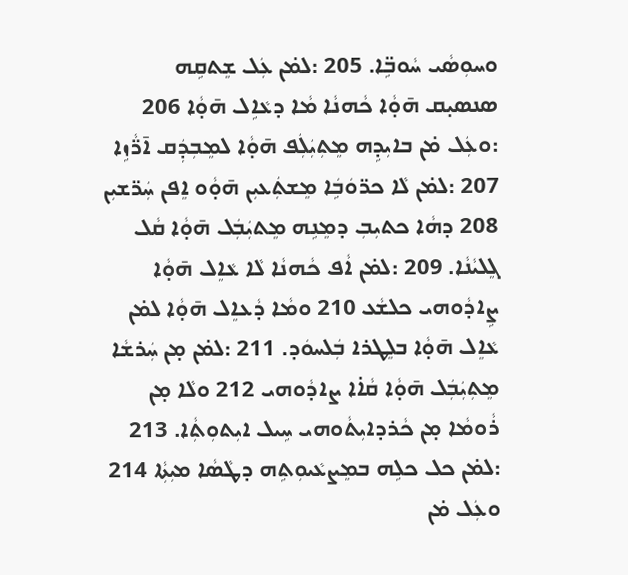ܘܚܘܼܣܵܝ ܚܵܘܒܹ̈ܐ. 205 :ܠܡ̇ܢ ܥܲܠ ܫܸܬܩܹܗ ܣܢܣܝ̣ܩ ܗ̄ܘ̣ܵܐ ܟܵܗܢܵܐ ܡܵܐ ܕܥܵܐܹܠ ܗ̄ܘ̣ܵܐ 206 :ܘܥܲܠ ܡ̇ܢ ܒܐܝܼܕܹܗ ܡܸܬܼܝܲܠܲܦ ܗ̄ܘ̣ܵܐ ܠܡܸܒܼܕܲܩ ܐ̄ܪ̈ܵܙܹܐ 207 :ܠܡ̇ܢ ܠܵܐ ܟܪ̈ܘܿܒܹܿܐ ܡܸܫܬܲܥܝܼܢ ܗ̄ܘ̣ܵܘ ܐܸܦܢ ܚܲܪ̈ܫܝܼܢ 208 ܕܗܵܐ ܟܬܝܼܒܼ ܕܡܸܢܹܗ ܡܸܬܝܲܒܲܠ ܗ̄ܘ̣ܵܐ ܩܵܠ ܓܸܠܝܵܢܵܐ. 209 :ܠܡ̇ܢ ܐܵܦ ܟܵܗܢܵܐ ܠܵܐ ܥܵܐܸܠ ܗ̄ܘ̣ܵܐ ܨܹܐܕܵܘܗܝ ܟܠܫܵܥ 210 ܘܡܵܐ ܕܵܥܐܸܠ ܗ̄ܘ̣ܵܐ ܠܡ̇ܢ ܥܵܐܸܠ ܗ̄ܘ̣ܵܐ ܒܠܸܛܪܐ ܒܲܠܚܘܿܕ. 211 :ܠܡ̇ܢ ܡ̣ܢ ܚܲܪܫܵܐ ܡܸܬܼܝܲܒܲܠ ܗ̄ܘ̣ܵܐ ܩܵܐ̇ܐ ܨܐܕܵܘܗܝ 212 ܘܠܵܐ ܡ̣ܢ ܪܵܘܡܵܐ ܡ̣ܢ ܟܵܪܕܐܝܼܬܵܘܗܝ ܚܹܝܠ ܐܝܼܬܘܼܬܼܵܐ. 213 :ܠܡ̇ܢ ܟܠ ܟܠܹܗ ܒܡܸܨܥܵܝܘܼܬܹܗ ܕܛܵܣܵܐ ܡܝܼܬܼܵܐ 214 ܘܥܲܠ ܡ̇ܢ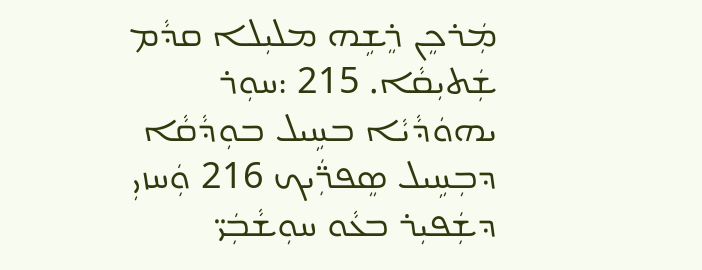ܡܲܪܟܸܢ ܪܸܫܹܗ ܡܠܝܼܠܐ ܩܕܵܡ ܫܲܬܝܼܩܵܐ. 215 :ܚܘܼܪ ܝܗܘܿܕܵܝܵܐ ܒܚܹܝܠ ܒܘܼܕܵܩܵܐ ܕܒܼܚܹܝܠ ܣܸܦܪ̈ܲܝܟ 216 ܘܲܚܙܝܼ ܕܫܲܦܝܼܪ ܒܥܵܘ ܚܘܼܫܵܒܲܝ̈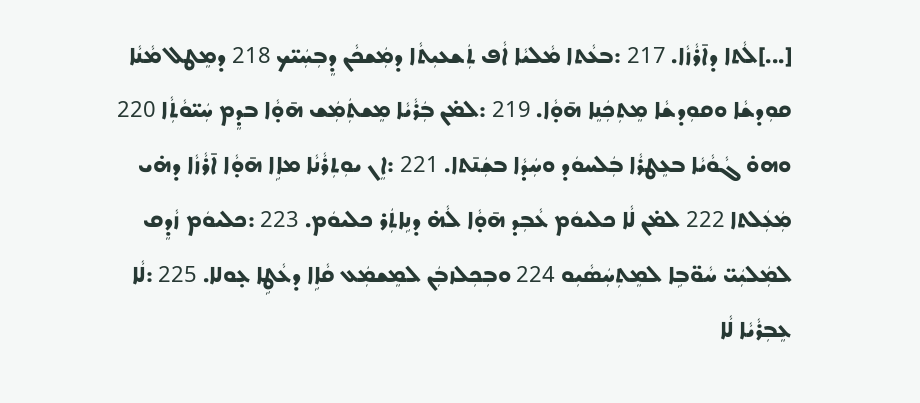[...]ܠܵܬܐ ܕܐ̄ܪܵܙܵܐ. 217 :ܒܥܵܬܐ ܡܵܠܝܵܐ ܐܵܦ ܬܲܫܥܝܼܬܵܐ ܕܡܲܫܟܵܢ ܕܸܒܼܚܲܝ̈ܟ 218 ܕܡܸܛܠ ܡܵܢܵܐ ܩܘܼܕܫܵܐ ܘܩܘܼܕܫܵܐ ܡܸܬܼܟܲܢܸܐ ܗ̄ܘ̣ܵܐ. 219 :ܠܡ̇ܢ ܒܲܪܵܝܵܐ ܡܸܫܬܲܡܲܫ ܗ̄ܘ̣ܵܐ ܒܕܸܡ ܚܲܝ̈ܘܵܬܼܵܐ 220 ܘܗܘ̇ ܓܵܘܵܝܵܐ ܒܥܸܛܪܵܐ ܒܲܠܚܘܿܕ ܘܚܲܕܵܐ ܒܫܲܢ̄ܬܐ. 221 :ܐܸܢ ܝܘܼܬܼܪܵܢܵܐ ܡܐܹܐ ܗ̄ܘ̣ܵܐ ܐ̄ܪܵܙܵܐ ܕܗ̇ܝ ܡܲܥܲܠܬܐ 222 ܠܡ̇ܢ ܠܵܐ ܟܠܝܘܿܡ ܥܵܒܼܕ ܗ̄ܘ̣ܵܐ ܠܵܗ̇ ܕܢܹܐܬܲܪ ܟܠܝܘܿܡ. 223 :ܟܠܝܘܿܡ ܙܵܕܸܩ ܠܡܲܠܝܲܝ̈ ܚܵܘ̈ܒܹܐ ܠܡܸܬܼܚܲܣܵܝܼܘ 224 ܘܒܼܟܼܠܙܒܲܢ ܠܡܸܫܡܲܥ ܩܵܐܹܐ ܕܥܵܛܹܐ ܥ̣ܘܠܐ. 225 :ܠܵܐ ܥܸܒܼܪܵܝܵܐ ܠܵܐ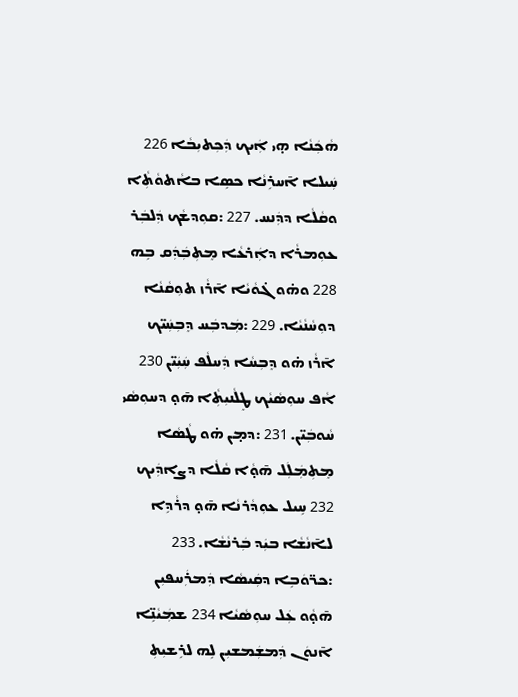ܗܵܟܲܢܵܐ ܗ̣ܝ ܐܲܝܟ ܕܲܟܼܬܝܼܒܵܐ 226 ܚܲܝܠܐ ܐ̄ܚܪܹܢܵܐ ܟܣܹܐ ܒܐܵܬܘܵܬܼܵܐ ܘܩܵܠܵܐ ܕܕܲܢܚ. 227 :ܩܘܼܕܫܵܟ ܕܲܠܒܲܪ ܥܘܼܡܪܵܐ ܕܐܲܪܥܵܐ ܡܸܬܼܒܲܕܲܩ ܒܹܗ 228 ܘܗ̇ܘ ܓ̇ܘܵܝܵܐ ܐ̄ܪܵܙ ܬܘܼܩܵܢܵܐ ܕܘܼܚܵܢܵܝܵܐ. 229 :ܡܲܕܒܲܚ ܕܸܒܼܚܲܝ̈ܟ ܐ̄ܪܵܙ ܗ̇ܘ ܕܸܒܼܚܵܐ ܕܲܚܠܵܦ ܚܲܝܲܝ̈ܢ 230 ܐܵܦ ܚܘܼܣܵܝܵܟ ܛܸܠܵܢܝܼܬܼܵܐ ܗ̄ܘ̣ ܕܚܘܼܣܵܝ ܚܵܘܒܲܝ̈ܢ. 231 :ܕܡ̣ܢ ܗ̇ܘ ܛܵܣܵܐ ܡܸܬܼܡܲܠܲܠ ܗ̄ܘ̣ܵܐ ܩܵܠܵܐ ܕܨܐܕܲܝܟ 232 ܚܹܝܠ ܥܘܼܕܵܪܢܵܐ ܗ̄ܘ̣ ܕܪܵܕܹܐ ܠܐ̄ܢܵܫܵܐ ܒܝܲܕ ܒܲܪܢܵܫܵܐ. 233 :ܟܪ̈ܘܿܒܹܐ ܕܩܲܝܣܵܐ ܕܲܡܪܲܚܦܝܼܢ ܗ̄ܘ̣ܵܘ ܥܲܠ ܚܘܼܣܵܝܵܐ 234 ܫܡܲܝܵܢܹ̈ܐ ܐ̄ܢܘܿܢ ܕܲܡܫܲܡܫܝܼܢ ܠܹܗ ܠܪܹܫܝܼܬܼ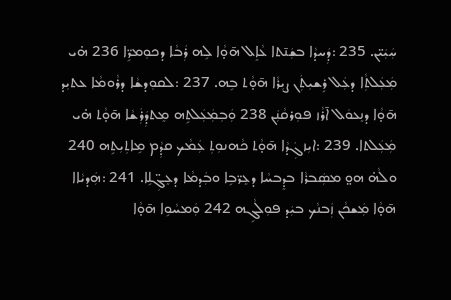ܚܲܝܲܝ̈ܢ. 235 :ܕܲܚܕܵܐ ܒܫܲܢ̄ܬܐ ܥܵܐܸܠ ܗ̄ܘ̣ܵܐ ܠܹܗ ܪܲܒܵܐ ܕܟܘܼܡܪܹ̈ܐ 236 ܗ̇ܝ ܡܲܥܲܠܬܼܵܐ ܕܥܲܠ ܪܹܫܝܼܬܲܢ ܨܝܼܪܵܐ ܗ̄ܘ̣ܵܬ ܒܹܗ. 237 :ܠܩܘܼܕܫܵܐ ܕܪܵܘܡܵܐ ܥܬܝܼܕ ܗ̄ܘ̣ܵܐ ܕܢܸܥܘܿܠ ܐ̄ܪܵܙ ܦܘܼܪܩܵܢܲܢ 238 ܘܲܒܼܡܲܥܲܠܬܹܗ ܡܸܬܕܲܪܲܫܵܐ ܗ̄ܘ̣ܵܬ ܗ̇ܝ ܡܲܥܲܠܬܐ. 239 :ܐܝܼܙܓܲܕܵܐ ܗ̄ܘ̣ܵܬ ܟܵܗܢܘܼܬܼ ܥܲܡܵܟ ܩܕܼܵܡ ܡܹܐܬܼܝܼܬܹܗ 240 ܘܠܵܗ̇ ܗܘ̤ ܡܣܲܒܪܵܐ ܒܕܸܒܚܵܐ ܕܥܸܪ̈ܒܹܐ ܘܒܲܕܡܵܐ ܕܥܸܓܼ̈ܠܹܐ. 241 :ܗܲܕܝܵܐܐ ܗ̄ܘ̣ܵܐ ܡܲܫܟܵܢ ܙܲܒܢܵܟ ܒܝܲܕ ܦܘܼܠܵܓܹܗ 242 ܘܲܡܚܵܘܹܐ ܗ̄ܘ̣ܵܐ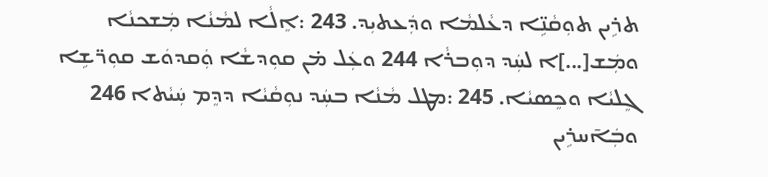ܬܪܹܝܢ ܬܘܼܩܵܢܹ̈ܐ ܕܥܵܠܡܵܐ ܘܕܲܥܬܝܼܕ. 243 :ܐܸܠܵܐ ܠܡܵܢܵܐ ܡܲܫܟܢܵܐ ܘܡܲܫ[...]ܐ ܠܚܲܕ ܕܘܼܒܪܵܐ 244 ܘܥܲܠ ܡ̇ܢ ܩܘܼܕܫܵܐ ܘܲܩܕܘܿܫ ܩܘܼܪ̈ܫܹܐ ܓܸܠܝܵܐ ܘܟܸܣܝܵܐ. 245 :ܡܛܠ ܡܵܢܵܐ ܒܚܲܕ ܢܘܼܩܵܝܵܐ ܕܕܸܡ ܚܲܝܵܬܐ 246 ܘܒܲܐ̄ܚܪܹܝܢ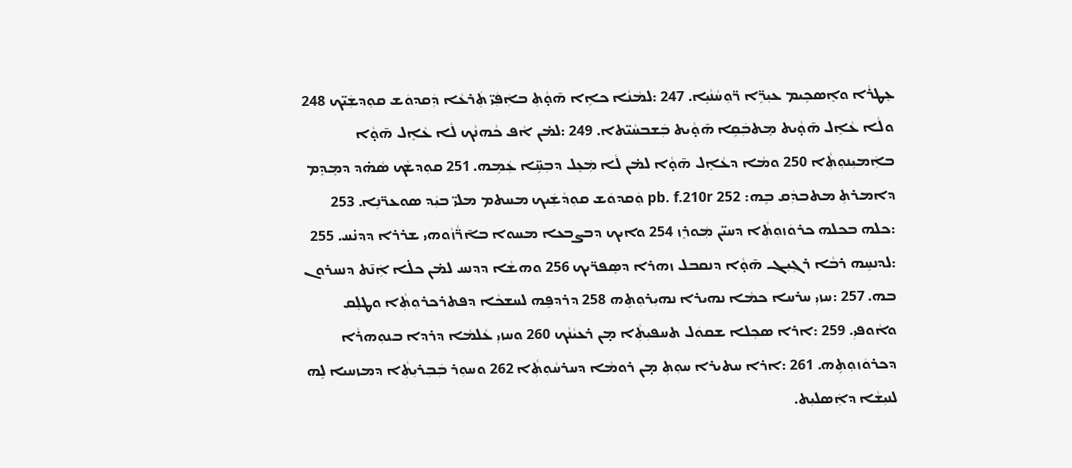ܥܸܛܪܵܐ ܘܐܸܣܟܹܝܡ ܥܝܼܪܹ̈ܐ ܪ̈ܘܼܚܵܢܵܝܹܐ. 247 :ܠܡܵܢܵܐ ܟܐܹܐ ܗ̄ܘ̣ܵܬܼ ܒܐܲܦܲܝ̈ ܬܲܪܥܵܐ ܕܲܩܕܘܿܫ ܩܘܼܕܫܲܝ̈ܟ 248 ܘܠܵܐ ܥܵܐܸܠ ܗ̄ܘ̣ܵܝܬ ܡܸܬܒܲܩܹܐ ܗ̄ܘ̣ܵܝܬ ܒܲܫܒܚܵܝ̈ܬܐ. 249 :ܠܡ̇ܢ ܐܵܦ ܟܵܗܢܵܟ ܠܵܐ ܥܵܐܸܠ ܗ̄ܘ̣ܵܐ ܒܐܲܡܝܼܢܘܼܬܼܵܐ 250 ܘܡܵܐ ܕܥܵܐܸܠ ܗ̄ܘ̣ܵܐ ܠܡ̇ܢ ܠܵܐ ܡܲܥܸܠ ܕܒܼܚܹ̈ܐ ܥܲܡܹܗ. 251 ܩܘܼܕܫܵܟ ܣܵܗ̇ܕ ܕܡܸܕܸܡ ܕܐܡܪܬܼ ܡܬܒܕܲܩ ܒܹܗ: pb. f.210r 252 ܘܲܩܕܘܿܫ ܩܘܼܕܵܫܲܝܟ ܡܚܬܡ ܡܠܝ̈ ܒܝܲܕ ܣܘܥܪ̈ܢܹܐ. 253 :ܟܠܗ ܒܟܠܗ ܟܪܘܿܙܘܼܬܼܵܐ ܕܚܝ̈ܢ ܡܲܘܪܸܙ 254 ܘܐܝܟ ܕܒܨܒܥܐ ܡܚܘܐ ܒܐ̄ܪ̈ܵܙܵܘܗܝ ܫܪܪܐ ܕܕܢ̇ܚ. 255 :ܠܕܢܚܹܗ ܪܒܵܐ ܪܓܼܝܼܓ ܗ̄ܘ̣ܵܐ ܕܢܩܒܠ ܙܗܪܐ ܕܣܸܦܪ̈ܝܟ 256 ܘܗܫܵܐ ܕܕܢܚ ܠܡ̇ܢ ܟܠ̇ܐ ܐܲܢ̄ܬ ܕܢܚܪܘܢ ܒܗ. 257 :ܚܙܝܼ ܚܪܚܐ ܟܡܵܐ ܢܗܝܪܐ ܢܗܝܼܪܘܼܬܹܗ 258 ܕܪܕܦܹܗ ܠܚܫܟܵܐ ܕܦܬܪܟܪܘܼܬܼܵܐ ܘܛܠܸܩ ܘܐܵܘܦܝܼ. 259 :ܐܪܐ ܣܟܼܠܐ ܫܩܘܿܠ ܬܚܦܝܼܬܼܵܐ ܡ̣ܢ ܪܥܝܵܢܵܟ 260 ܘܚܙܝܼ ܥܵܠܡܵܐ ܕܪܕܐ ܒܢܘܼܗܪܵܐ ܕܟܪܘܿܙܘܼܬܹܗ. 261 :ܐܪܐ ܚܬܝܪܐ ܚܘܼܬܼ ܡ̣ܢ ܪܘܡܵܐ ܕܚܪܚܵܘܼܬܼܵܐ 262 ܘܚܘܼܪ ܒܲܒܼܪܝܼܬܼܵܐ ܕܡܙܚܝܐ ܠܹܗ ܠܢܝܼܫܵܐ ܕܐܲܣܠܝܼܬ.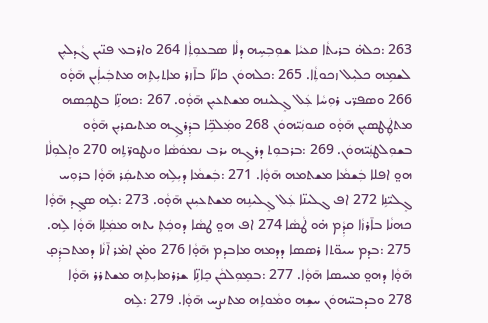263 :ܟܠܗ̇ ܒܪܝܬܵܐ ܩܥܝܵܐ ܫܘܼܒܼܚܹܗ ܕܠܵܐ ܣܒܥܘܼܬܼܵܐ 264 ܘܐܪܒܥ ܦܢ̈ܝܢ ܓܵܕܠܝܼܢ ܠܫܡܹܗ ܟܠܝܼܠ ܙܟܘܬܼܵܐ. 265 :ܟܠܗܘܿܢ ܟܐܢ̈ܐ ܒܐ̄ܙܪ ܡܐܬܝܼܬܹܗ ܡܬܒܲܝܐܲܝܢ ܗ̄ܘ̣ܵܘ 266 ܘܣܦܪ̈ܝ ܪܘܼܚܵܐ ܥܲܠ ܓܸܠܝܢܗ ܡܫܬܥܝܼܢ ܗ̄ܘ̣ܵܘ. 267 :ܟܗܢܹ̈ܐ ܒܛܟܼܣܗ ܡܬܛܲܛܣܝܼܢ ܗ̄ܘ̣ܵܘ ܩܢܘܢܲܝ̈ܗܘܿܢ 268 ܘܡܲܠܟܹ̈ܐ ܒܕܲܪܓܹܗ ܡܬܝܩܪܝܼܢ ܗ̄ܘ̣ܵܘ ܒܫܘܼܠܛܢܲܝ̈ܗܘܿܢ. 269 :ܒܪܒܘܼܬ ܕܪܓܹܗ ܝܪܒ ܢܡܘܿܣܵܐ ܘܢܛܘܪ̈ܬܹܗ 270 ܘܐܸܠܘܼܠܵܐ ܗܘ̤ ܐܦܠܐ ܒܲܫܡܵܐ ܡܫܬܡܗ ܗ̄ܘ̣ܵܐ. 271 :ܒܲܫܡܵܐ ܕܝܼܠܹܗ ܡܬܝܩܲܪ ܗ̄ܘ̣ܵܐ ܒܪܘܼܚ ܓܸܠܝ̈ܢܹܐ 272 ܐܦ ܓܠܝܢ̈ܐ ܥܲܠ ܓܸܠܝܢܹܗ ܡܫܬܥܝܼܢܢ ܗ̄ܘ̣ܵܘ. 273 :ܠܹܗ ܣܓܸܕ ܗ̄ܘ̣ܵܐ ܟܗܢܵܐ ܒܐ̄ܪܙܵܐ ܩܕܼܵܡ ܗ̇ܘ ܛܵܣܵܐ 274 ܐܦ ܗܘ̤ ܛܣܵܐ ܕܘܟܲܬܼ ܝܬܗ ܡܡܲܠܹܐ ܗ̄ܘ̣ܵܐ ܠܹܗ. 275 :ܒܕܡ ܚܝܘ̈ܬܐ ܪܣܣܐ ܕܕܡܗ ܡܐܒܕܡ ܗ̄ܘ̣ܵܐ 276 ܘܡ̇ܢ ܐܡ̇ܪ ܐ̄ܢܵܐ ܕܡܬܒܕܲܩ̣ ܗ̄ܘ̣ܵܐ ܕܗܘ̤ ܡܚܣܐ ܗ̄ܘ̣ܵܐ. 277 :ܒܡܸܘܼܠܟܵܢ ܟܸܐܢܹ̈ܐ ܫܪܪܡܐܝܼܬܹܗ ܡܫܬܪܪ ܗ̄ܘ̣ܵܐ 278 ܘܒܕܒܚ̈ܗܘܿܢ ܚܫܹܗ ܘܡܵܘܬܹܗ ܡܬܢܨܚ ܗ̄ܘ̣ܵܐ. 279 :ܠܹܗ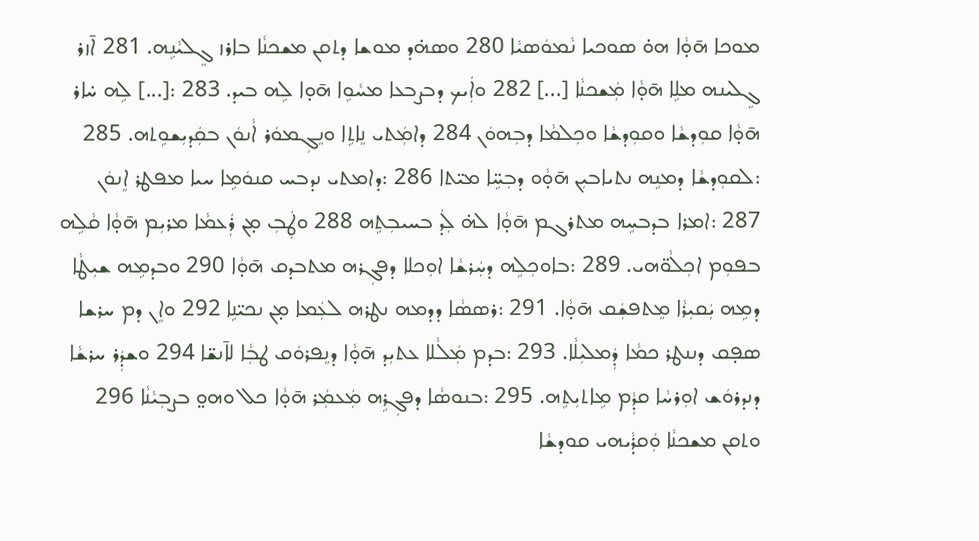ܡܘܟܐ ܗ̄ܘ̣ܵܐ ܗܘ̇ ܣܘܟܝܐ ܢܵܡܘܿܣܝܵܐ 280 ܘܣܗ̇ܕ ܡܘܫܐ ܕܬܩܢ ܡܫܟܢܵܐ ܒܐܪܙ ܓܸܠܝܵܢܹܗ. 281 ܐ̄ܙܪ ܓܸܠܝܢܗ ܡܠܹܐ ܗ̄ܘ̣ܵܐ ܡܲܫܟܢܵܐ [...] 282 ܘܐܲܝܟ ܕܒܨܒܥܐ ܡܚܵܘܹܐ ܗ̄ܘ̣ܐ ܠܹܗ ܒܝܕ. 283 :[...] ܠܹܗ ܚ̇ܐܪ ܗ̄ܘ̣ܵܐ ܩܘܼܕܫܵܐ ܘܩܘܼܕܫܵܐ ܘܟܼܠܡܵܐ ܕܒܼܗܘܿܢ 284 ܕܐܡܲܬܝ ܢܸܐܬܹܐ ܘܢܸܓܼܡܘܿܪ ܐܵܢܘܿܢ ܒܩܲܕܝܼܫܘܹܬܗ. 285 :ܠܩܘܼܕܫܵܐ ܕܡܢܹܗ ܢܬܝܐܒܝܼܢ ܗ̄ܘ̣ܵܘ ܕܒܼܚܹ̈ܐ ܡܝ̈ܬܐ 286 :ܕܐܡܬܝ ܢܕܒܚ ܩܢܘܿܡܹܐ ܚܝܐ ܡܦܛܪ ܐܸܢܘܿܢ 287 :ܐܡܪܐ ܒܕܒܚܹܗ ܡܬܪܓܡ ܗ̄ܘ̣ܵܐ ܠܗ̇ ܠܲܕ ܒܚܝܒܼܬܹܗ 288 ܘܛܲܒܼ ܡ̣ܢ ܪܲܥܡܵܐ ܡܪܝܼܡ ܗ̄ܘ̣ܵܐ ܩܵܠܹܗ ܒܦܘܼܡ ܐܟܼܠܵܘ̈ܗܝ. 289 :ܒܐܘܟܼܠܹܗ ܕܚܲܪܫܵܐ ܐܘܼܟܠܐ ܕܦܓܼܪܗ ܡܬܒܕܩ ܗ̄ܘ̣ܵܐ 290 ܘܒܕܡܹܗ ܫܝܼܛܵܐ ܕܡܹܗ ܝܲܩܝܼܪܵܐ ܡܸܬܦܫܲܩ ܗ̄ܘ̣ܵܐ. 291 :ܪܣܣܵܐ ܕܕܡܗ ܢܛܪܗ ܠܥܲܡܐ ܡ̣ܢ ܢܟܝ̈ܢܹܐ 292 ܘܐܸܢ ܕܡ ܚܪܫܐ ܣܦ̣ܩ ܕܢܢܛܪ ܟܡܵܐ ܕܲܡܠܝܼܠܵܐ. 293 :ܒܕܡ ܡܲܠܵܠܐ ܥܬܝܼܕ ܗ̄ܘ̣ܵܐ ܕܢܸܦܪܘܿܩ ܛܒܼܵܐ ܠܐ̄ܢܫ̈ܐ 294 ܘܫܕܲܪ ܚܪܫܵܐ ܕܢܕܪܘܿܫ ܐܘܼܪܚܵܐ ܩܕܼܵܡ ܡܹܐܬܝܼܬܹܗ. 295 :ܒܢܘܣܵܐ ܕܦܓܼܪܹܗ ܡܲܥܡܲܪ ܗ̄ܘ̣ܵܐ ܟܠ ܘܗܘ̤ ܒܨܒܼܝܵܢܵܐ 296 ܘܬܩܢ ܡܫܟܢܵܐ ܘܲܩܪ̣ܵܝܗܝ ܩܘܕܫܵܐ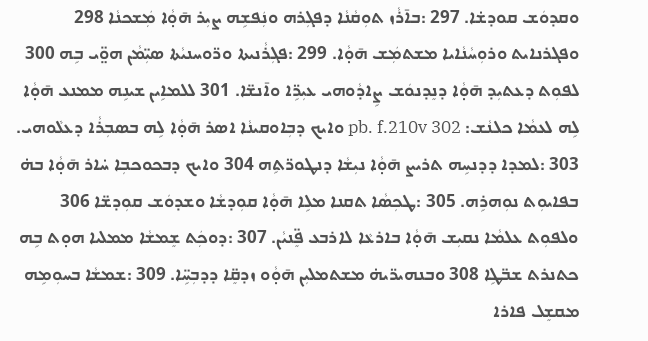ܘܩܕܘܿܫ ܩܘܕܫ̇ܐ. 297 :ܒܐ̄ܪܵܙ ܬܘܼܩܵܢܵܐ ܕܦܓܼܪܗ ܘܢܲܦܫܹܗ ܨܝܼܪ ܗ̄ܘ̣ܵܐ ܡܲܫܟܢܵܐ 298 ܘܦܓܪܢܐܝܬ ܘܪܘܼܚܵܢܵܐܝܐ ܡܫܬܡܲܫ ܗ̄ܘ̣ܵܐ. 299 :ܦܓܼܪܵܢܝܬܐ ܘܪ̈ܘܚܢܝܵܬܐ ܣܝܼ̈ܡܵܢ ܗܘ̤̈ܝ ܒܹܗ 300 ܠܦܘܼܬ ܕܥܬܝܼܕ ܗ̄ܘ̣ܵܐ ܕܢܸܕܢܘܿܫ ܨܹܐܕܵܘܗܝ ܥܝܼܪܹ̈ܐ ܘܐ̄ܢܫ̈ܐ. 301 ܠܠܡܐܹܝܢ ܫܝܢܹܗ ܡܡܢܥ ܗ̄ܘ̣ܵܐ ܠܹܗ ܠܥܡܵܐ ܟܠܢܵܫ: pb. f.210v 302 ܘܐܝܟ ܕܒܼܐܘܩܝܢܵܐ ܐܣܪ ܗ̄ܘ̣ܵܐ ܠܹܗ ܒܣܒܼܪܵܐ ܕܥܠܵܘܗܝ. 303 :ܠܡܕܐ ܕܕܢܚܹܗ ܬܪܝܨ ܗ̄ܘ̣ܵܐ ܢܝܼܫܵܐ ܕܢܛܘܪ̈ܬܹܗ 304 ܘܐܝܟ ܕܒܟܘܟܒܼܐ ܚ̇ܐܪ ܗ̄ܘ̣ܵܐ ܒܗ̇ ܒܦܐܝܘܼܬ ܢܘܼܗܪܹܗ. 305 :ܛܟܼܣܵܐ ܬܩܢܐ ܡܠܹܐ ܗ̄ܘ̣ܵܐ ܩܘܼܕܫܵܐ ܘܫܕܘܿܫ ܩܘܼܕܫ̈ܐ 306 ܘܠܦܘܼܬ ܥܠܡܵܐ ܢܩܝܼܫ ܗ̄ܘ̣ܵܐ ܒܐܪܥܵܐ ܠܐܪܒܥ ܦܸ̈ܢܝܵܢ. 307 :ܕܘܟܲܬ ܫܸܡܫܵܐ ܡܡܠܝܐ ܗܘ̣ܬ ܒܹܗ ܟܬܢܪܬ ܫܒ̈ܛܹܐ 308 ܘܒܢܗܝܪ̈ܝܗ̇ ܡܫܬܡܠܝܼܢ ܗ̄ܘ̣ܵܘ ܙܕܩܸ̈ܐ ܕܕܒܼܚܹ̈ܐ. 309 :ܫܡܫܵܐ ܒܚܘܼܡܹܗ ܡܩܫܸܠ ܦܐܪܐ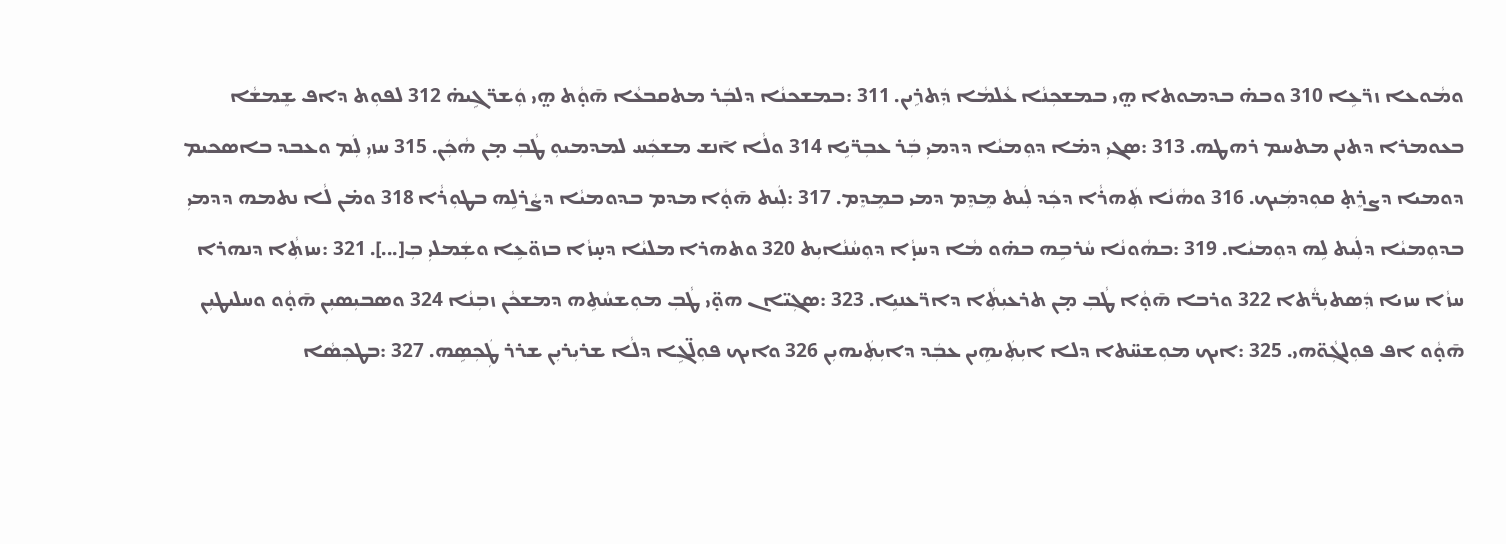ܘܡܵܘܥܐ ܙܪ̈ܥܹܐ 310 ܘܒܗ̇ ܒܕܡܘܬܐ ܗ̤ܝ ܒܡܫܟܼܢܵܐ ܥܵܠܡܵܐ ܕܲܬܪܹܝܢ. 311 :ܒܡܫܟܢܵܐ ܕܠܒܲܪ ܡܬܩܒܥܵܐ ܗ̄ܘ̣ܵܬ ܗ̤ܝ ܘܲܫܪ̈ܓܹܝܗ̇ 312 ܠܦܘܼܬ ܕܐܦ ܫܸܡܫܵܐ ܒܥܘܡܪܐ ܕܬܢܢ ܡܬܚܡ ܪܗܛܗ. 313 :ܣܓܝܼ ܕܡ̇ܐ ܕܘܼܡܝܵܐ ܕܕܡܝܼ ܒܲܪ ܥܒܼܪ̈ܝܹܐ 314 ܘܠܵܐ ܐ̄ܢܫ ܡܫܟܲܚ ܠܡܕܡܝܘܼ ܛܵܒܼ ܡ̣ܢ ܗܵܟܲܢ. 315 ܚܙܝܼ ܠܲܡ ܘܥܒܕ ܒܐܣܟܝܡ ܕܘܡܝܐ ܕܨܪܸܬ̣ ܩܘܼܕܡܲܝܟ. 316 ܘܗܵܢܵܐ ܬܲܗܪܵܐ ܕܟܲܕ ܠܲܝܬ ܡܸܕܸܡ ܕܡܝ ܒܡܸܕܸܡ. 317 :ܠܲܝܬ ܗ̄ܘ̣ܵܐ ܡܕܡ ܒܕܘܡܝܵܐ ܕܨܵܪܠܹܗ ܒܛܘܼܪܵܐ 318 ܘܡ̇ܢ ܠܵܐ ܢܬܡܗ ܕܕܡܝܼ ܒܕܘܼܡܝܵܐ ܕܠܲܝܬ ܠܹܗ ܕܘܼܡܝܵܐ. 319 :ܒܗܵܘܢܵܐ ܚܵܪܒܹܗ ܒܗ̇ܘ ܡܵܐ ܕܚܙ̣ܵܐ ܕܘܼܚܵܢܵܐܝܼܬ 320 ܘܬܗܪܐ ܡܠܝܵܐ ܕܚ̣ܙܵܐ ܒܙܘ̈ܥܹܐ ܘܫܲܡܠܝܼ ܒܼ[...]. 321 :ܚܙܬܼܵܐ ܕܢܗܪܐ ܚܙܵܐ ܚܙܝܐ ܕܲܣܬܝܼܪ̈ܵܬܐ 322 ܘܪܒܐ ܗ̄ܘ̣ܵܐ ܛܵܒܼ ܡ̣ܢ ܬܪܥܝܼܬܼܵܐ ܕܐܪ̈ܥܢܝܹܐ. 323 :ܣܓܼܝ̈ܐܢ ܗܘ̣̈ܝ ܛܵܒܼ ܡܘܼܫܚܵܬܹܗ ܕܡܫܟܵܢ ܙܒܼܢܵܐ 324 ܘܣܒܝܼܣܝܼܢ ܗ̄ܘ̣ܵܘ ܘܚܠܝܛܝܼܢ ܗ̄ܘ̣ܵܘ ܐܦ ܦܘܼܠܓܼܵܘ̈ܗܝ. 325 :ܐܝܟ ܡܘܼܫܚ̈ܬܐ ܕܠܐ ܐܝܼܬܲܝܗܹܝܢ ܥܒܲܕ ܕܐܝܼܬܲܝܗܝܼܢ 326 ܘܐܝܟ ܦܘܼܠ̈ܓܹܐ ܕܠܵܐ ܫܪܝܼܪܝܼܢ ܫܪܪ ܛܲܟܼܣܹܗ. 327 :ܒܛܟܼܣܵܐ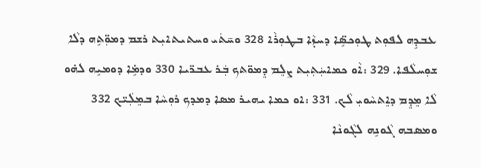ܥܒܕܹܗ ܠܦܘܼܬ ܛܘܼܟܣܹ̈ܐ ܕܚܙ̣ܵܐ ܒܛܘܼܪܵܐ 328 ܘܚ̄ܬܿܝ ܘܚܬܝܬܐܝܼܬ ܪܫܡ ܕܡܘܼ̈ܬܹܗ ܕܠܵܐ ܫܘܼܚܠܵܦܐ. 329 :ܐܵܘ ܟܡܐܚܲܬܼܝܼܬ ܨܠܸܡ ܕܸܡܘ̈ܬܟ ܒܲܪ ܥܒܪ̈ܝܐ 330 ܘܕܡܹ̇ܐ ܕܘܡܝܹܗ ܠܗ̇ܘ ܠܵܐ ܡܸܕܸܡ ܕܐܸܬܚܵܘܝܼ ܠܵܟ. 331 :ܐܘ ܟܡܐ ܝܗܝܪ ܡܣܐ ܕܡܕܟ ܪܘܼܚܵܐ ܒܡܸܠܲܝ̈ܟ 332 ܘܡܣܒܗ ܓܵܘܢܹܗ ܠܓܵܘܢܵܐ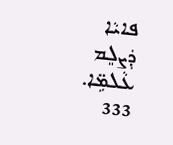ܦܐܝܵܐ ܕܲܨܠܸܡ ܥܵܠܡܹ̈ܐ. 333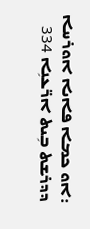:ܐܘ ܟܡܐ ܦܐܝܐ ܐܘܪܚܐ ܕܕܪܫܬ ܒܹܝܬ ܐܪ̈ܥܢܹܐ 334